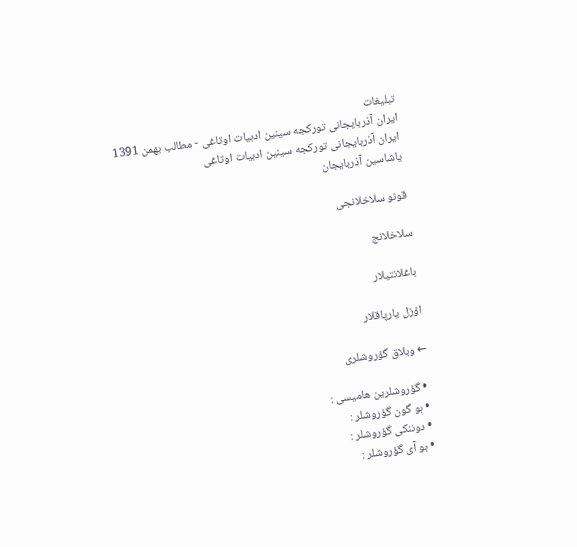تبلیغات
ایران آذربایجانی تورکجه سینین ادبیات اوتاغی - مطالب بهمن 1391
ایران آذربایجانی تورکجه سینین ادبیات اوتاغی
یاشاسین آذربایجان

قونو سلاخلانجی

سلاخلانج

باغلانتیلار

اؤزل یارپاقلار‌

← وبلاق گؤروشلری

  • گؤروشلرین هامیسی :
  • بو گون گؤروشلر :
  • دوننکی گؤروشلر :
  • بو آی گؤروشلر :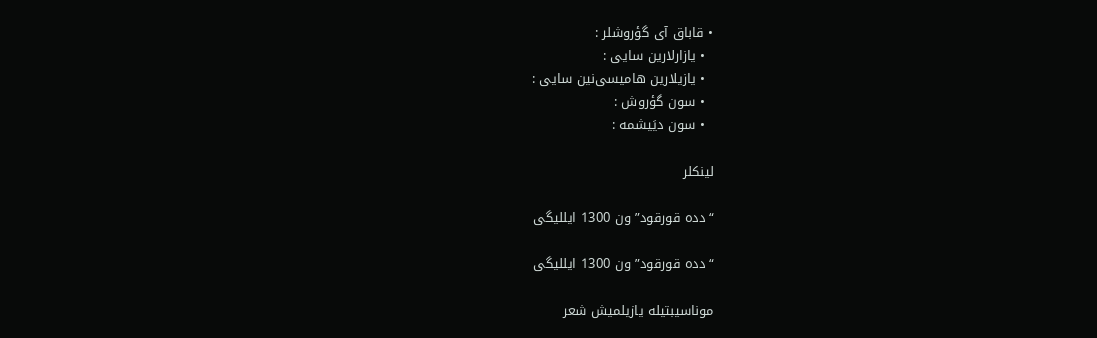• قاباق آی گؤرو‌شلر :
  • یازارلارین سایی :
  • یازیلارین هامیسی‌نین سایی :
  • سون گؤروش :
  • سون دیَیشمه :

لینکلر‌

“دده‌‌ قورقود”ون 1300 ایللیگی

“دده‌‌ قورقود”ون 1300 ایللیگی

موناسیبتیله یازیلمیش شعر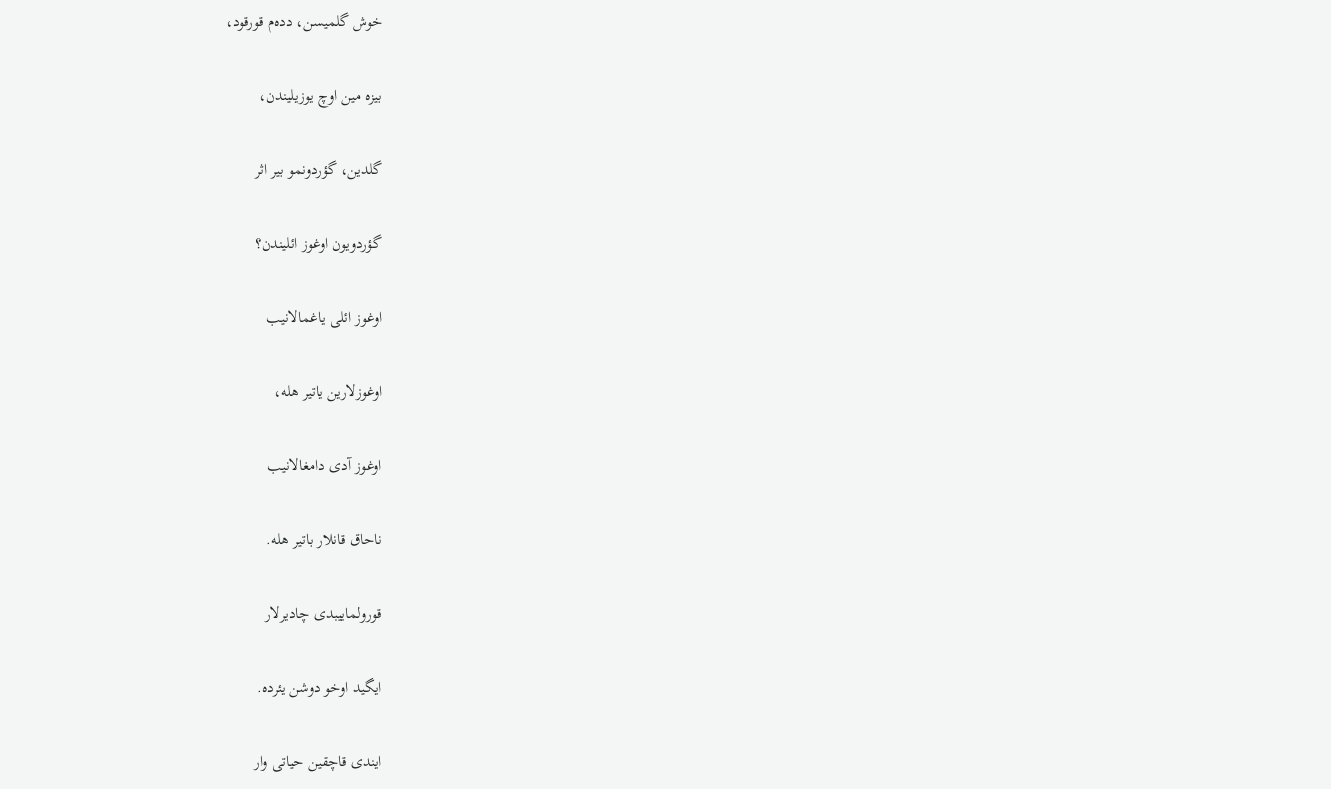خوش گلمیسن، دده‌‌م قورقود،

بیزه مین اوچ یوزیلیندن،

گلدین، گؤردونمو بیر اثر

گؤردویون اوغوز ائلیندن؟

اوغوز ائلی یاغمالانیب

اوغوزلارین یاتیر هله،

اوغوز آدی دامغالانیب

ناحاق قانلار باتیر هله.

قورولماییبدی چادیرلار

ایگید اوخو دوشن یئرده.

ایندی قاچقین حیاتی وار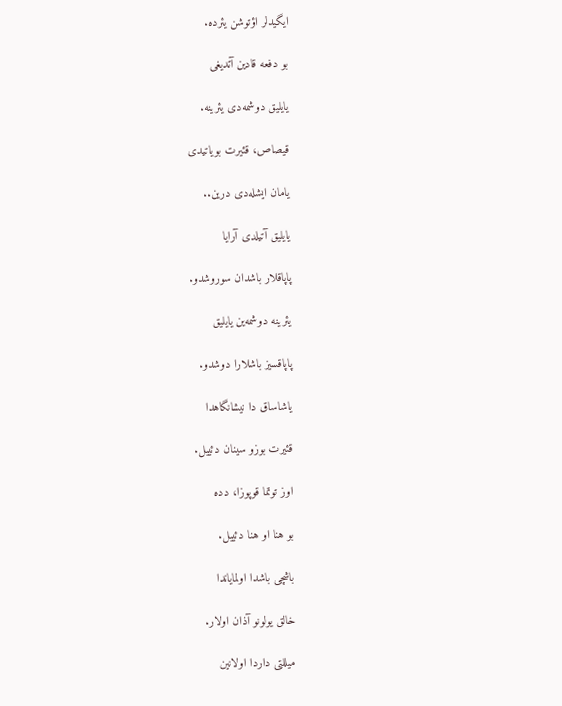ایگیدلر اؤتوشن یئرده.

بو دفعه‌‌ قادین آتدیغی

یایلیق دوشمه‌دی یئرینه.

قیصاص، قئیرت بویاتیدی

یامان ایشله‌دی درین..

یایلیق آتیلدی آرایا

پاپاقلار باشدان سوروشدو.

یئرینه دوشمه‌ین یایلیق

پاپاقسیز باشلارا دوشدو.

یاشاساق دا نیشانگاهدا

قئیرت بوزو سینان دئییل.

اوز توتما قوپوزا، دده‌‌

بو هنا او هنا دئییل.

باشچی باشدا اولمایاندا

خالق یولونو آذان اولار.

میللتی داردا اولانین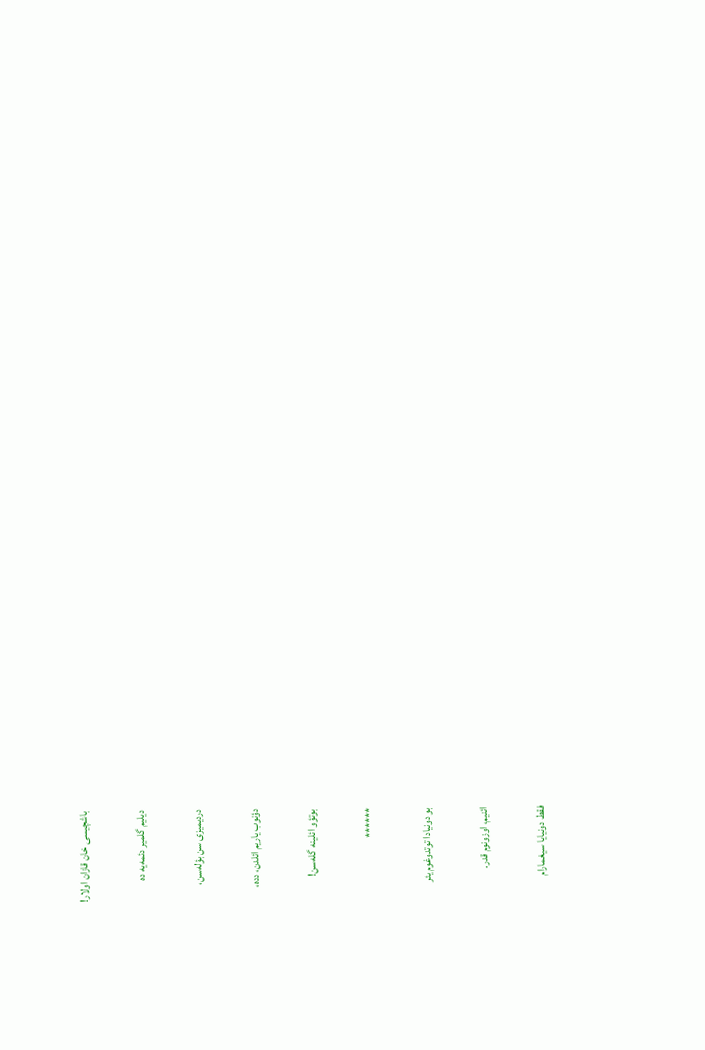باشچیسی خان قازان اولار!

دیلیم گلمیر دئمه‌یه ده

دردیمیزی سن بؤله‌سن،

دؤنوب یاریم ائلدن، دده‌‌،

بوتؤو ائلینه گله‌سن!

******

بو دونیادا توتدوغوم یئر

ائنیم، اوزونوم قدر.

فقط دونیایا سیغمارام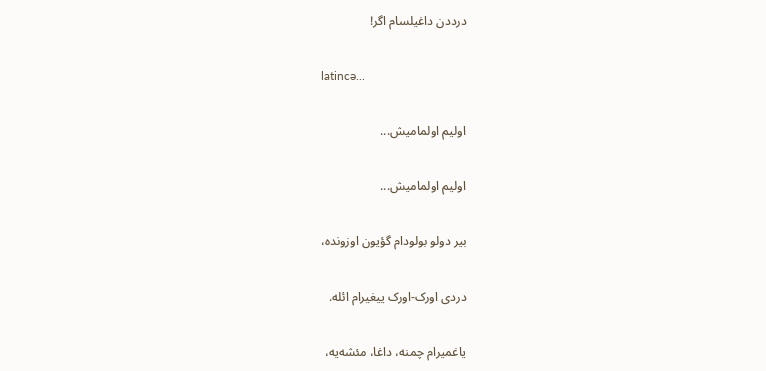درددن داغیلسام اگر!

latincə...

اولیم اولمامیش...

اولیم اولمامیش...

بیر دولو بولودام گؤیون اوزونده،

دردی اورک-اورک ییغیرام ائله.

یاغمیرام چمنه، داغا، مئشه‌یه،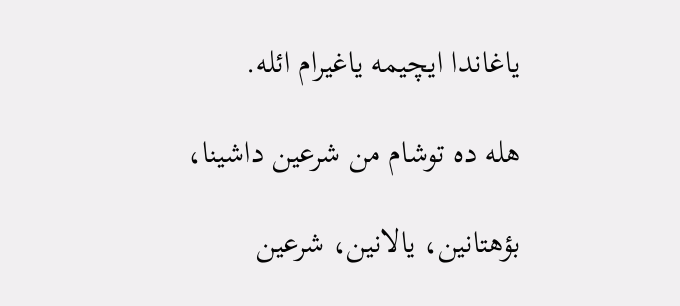یاغاندا ایچیمه یاغیرام ائله.

هله ده توشام من شرعین داشینا،

بؤهتانین، یالانین، شرعین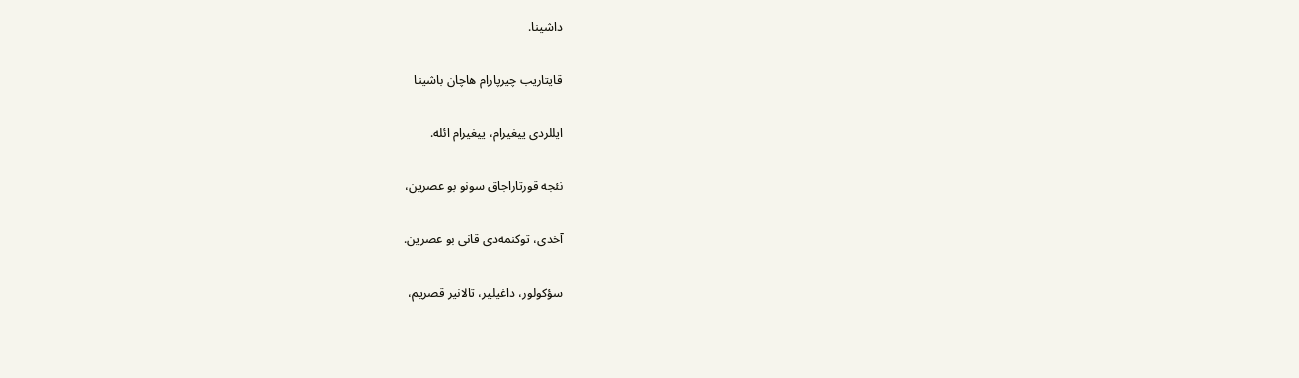داشینا.

قایتاریب چیرپارام هاچان باشینا

ایللردی ییغیرام، ییغیرام ائله.

نئجه قورتاراجاق سونو بو عصرین،

آخدی، توکنمه‌دی قانی بو عصرین.

سؤکولور، داغیلیر، تالانیر قصریم،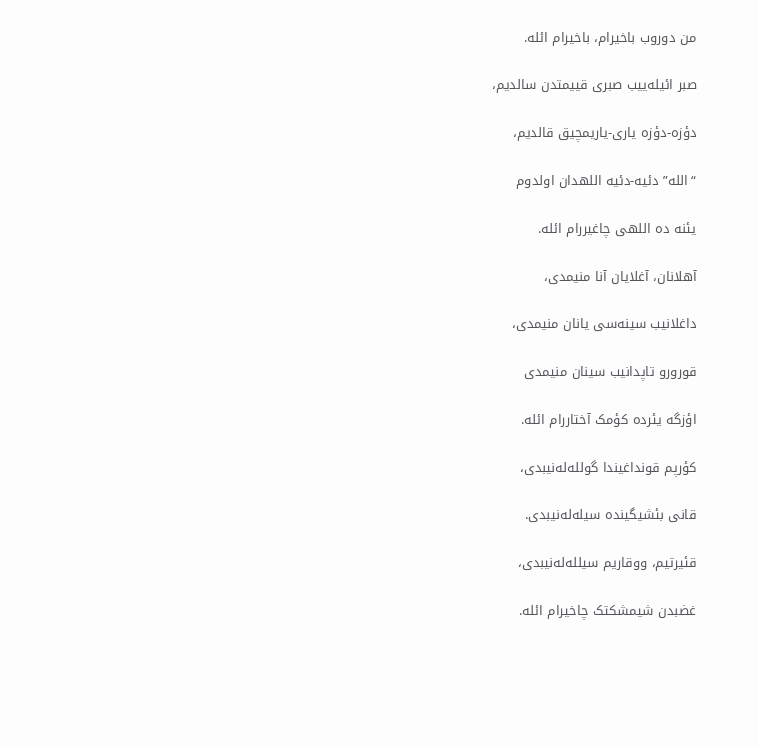من دوروب باخیرام، باخیرام ائله.

صبر ائیله‌ییب صبری قییمتدن سالدیم،

دؤزه-دؤزه یاری-یاریمچیق قالدیم،

“الله” دئیه-دئیه اللهدان اولدوم

یئنه ده اللهی چاغیررام ائله.

آهلانان، آغلایان آنا منیمدی،

داغلانیب سینه‌سی یانان منیمدی،

قورورو تاپدانیب سینان منیمدی

اؤزگه یئرده کؤمک آختاررام ائله.

کؤرپم قونداغیندا گولله‌له‌نیبدی،

قانی بئشیگینده سیله‌له‌نیبدی.

قئیرتیم، ووقاریم سیلله‌له‌نیبدی،

غضبدن شیمشکتک چاخیرام ائله.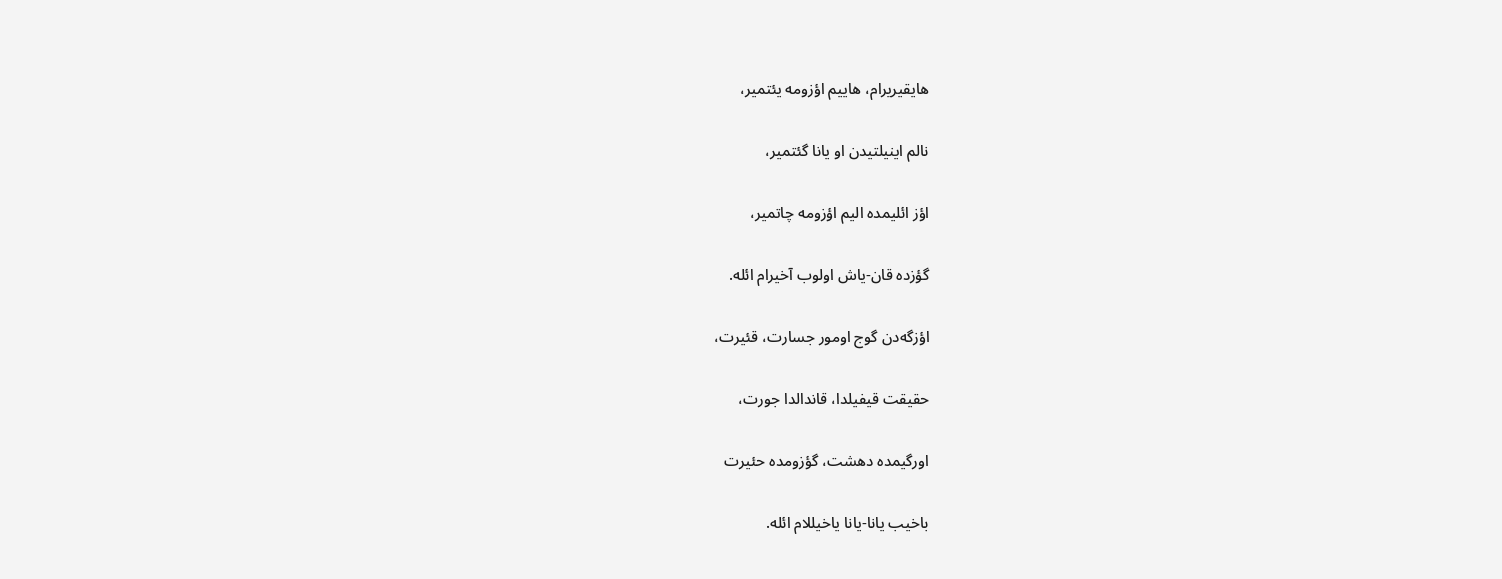هایقیریرام، هاییم اؤزومه یئتمیر،

نالم اینیلتیدن او یانا گئتمیر،

اؤز ائلیمده الیم اؤزومه چاتمیر،

گؤزده قان-یاش اولوب آخیرام ائله.

اؤزگه‌دن گوج اومور جسارت، قئیرت،

حقیقت قیفیلدا، قاندالدا جورت،

اورگیمده دهشت، گؤزومده حئیرت

باخیب یانا-یانا یاخیللام ائله.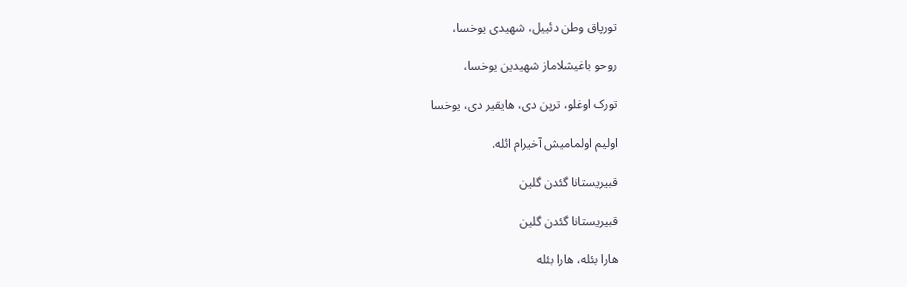تورپاق وطن دئییل، شهیدی یوخسا،

روحو باغیشلاماز شهیدین یوخسا،

تورک اوغلو، ترپن دی، هایقیر دی، یوخسا

اولیم اولمامیش آخیرام ائله.

قبیریستانا گئدن گلین

قبیریستانا گئدن گلین

هارا بئله، هارا بئله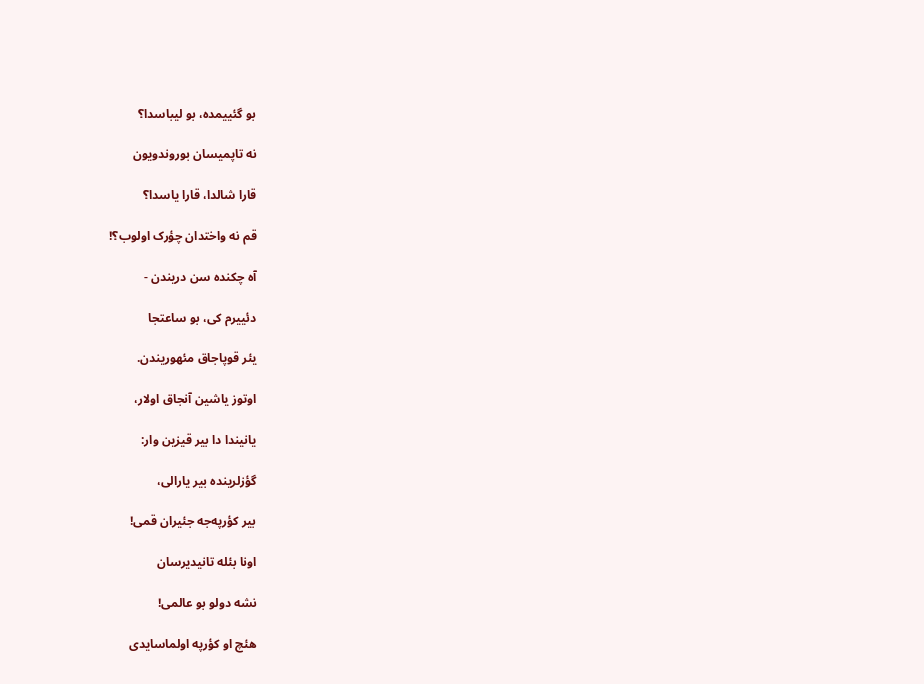بو گئییمده، بو لیباسدا؟

نه تاپمیسان بوروندویون

قارا شالدا، قارا یاسدا؟

قم نه واختدان چؤرک اولوب؟!

آه چکنده سن دریندن -

دئییرم کی، بو ساعتجا

یئر قوپاجاق مئهوریندن.

اوتوز یاشین آنجاق اولار،

یانیندا دا بیر قیزین وار:

گؤزلرینده بیر یارالی،

بیر کؤرپه‌جه جئیران قمی!

اونا بئله تانیدیرسان

نشه دولو بو عالمی!

هئچ او کؤرپه اولماسایدی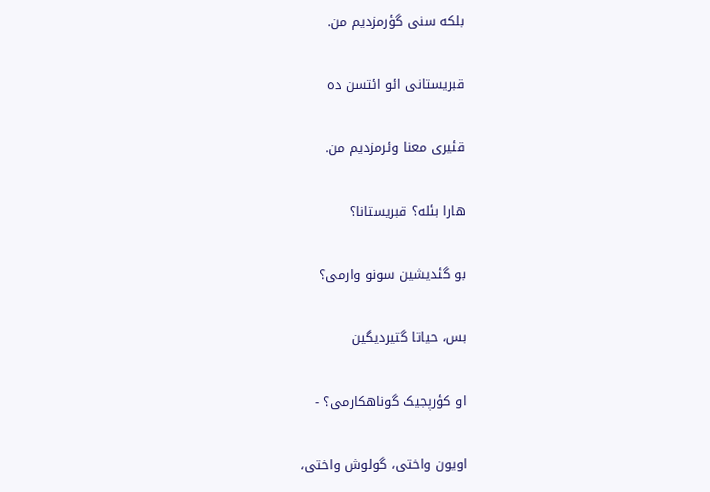بلکه سنی گؤرمزدیم من.

قبریستانی ائو ائتسن ده

قئیری معنا وئرمزدیم من.

هارا بئله؟ قبریستانا؟

بو گئدیشین سونو وارمی؟

بس، حیاتا گتیردیگین

او کؤرپجیک گوناهکارمی؟ -

اویون واختی، گولوش واختی،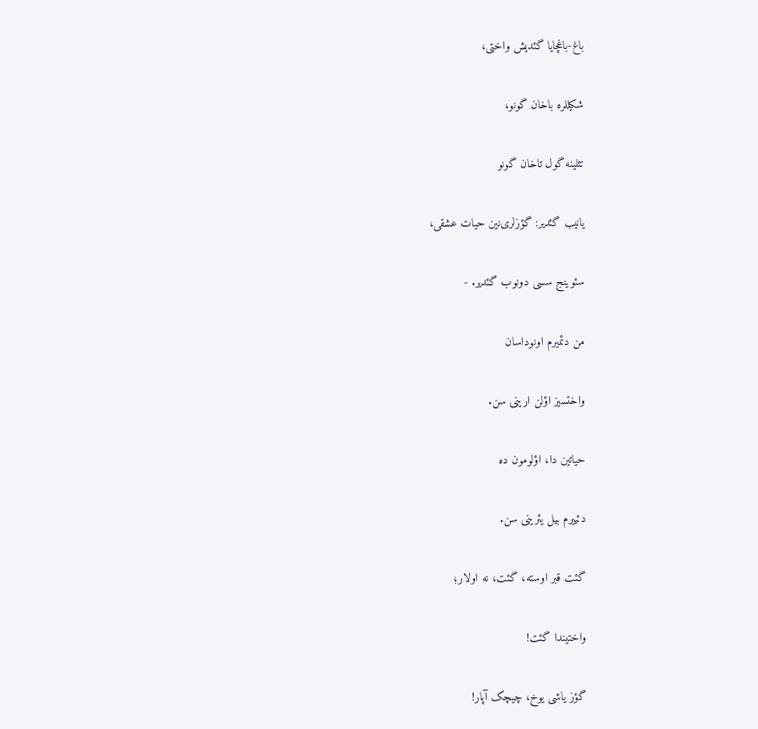باغ-باغچایا گئدیش واختی،

شکیللره باخان گونو،

تئلینه گول تاخان گونو

یانیب گئدیر: گؤزلری‌نین حیات عشقی،

سئوینج سسی دونوب گئدیر. -

من دئمیرم اونوداسان

واختسیز اؤلن ارینی سن.

حیاتین دا، اؤلومون ده

دئییرم بیل یئرینی سن.

گئت قبر اوسته، گئت، نه اولار؛

واختیندا گئت!

گؤز یاشی یوخ، چیچک آپار!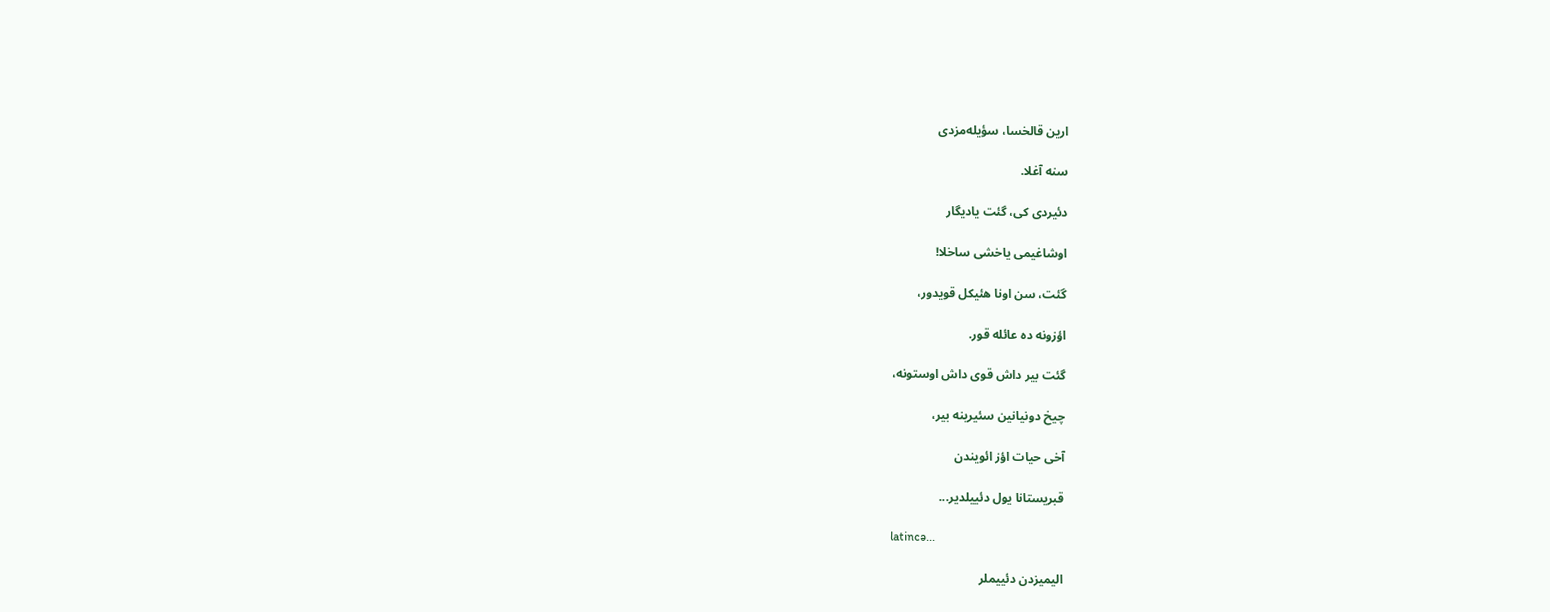ارین قالخسا، سؤیله‌مزدی

سنه آغلا.

دئیردی کی، گئت یادیگار

اوشاغیمی یاخشی ساخلا!

گئت، سن اونا هئیکل قویدور،

اؤزونه ده عائله‌‌ قور.

گئت بیر داش قوی داش اوستونه،

چیخ دونیانین سئیرینه بیر،

آخی حیات اؤز ائویندن

قبریستانا یول دئییلدیر...

latincə...

الیمیزدن دئییملر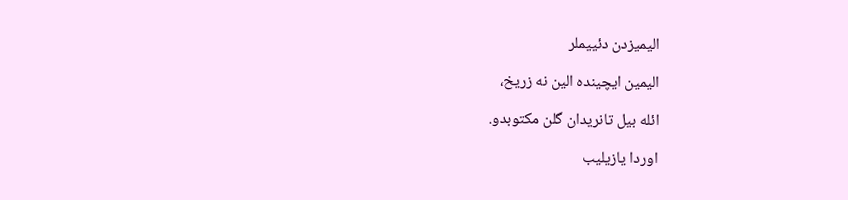الیمیزدن دئییملر

الیمین ایچینده الین نه زریخ،

ائله بیل تانریدان گلن مکتوبدو.

اوردا یازیلیب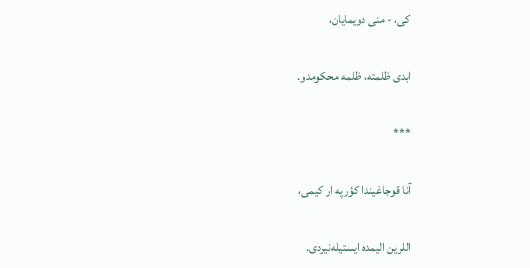کی، - منی دویمایان،

ابدی ظلمته، ظلمه محکومدو.

***

آنا قوجاغیندا کؤرپه ار کیمی،

اللرین الیمده ایستیله‌نیردی.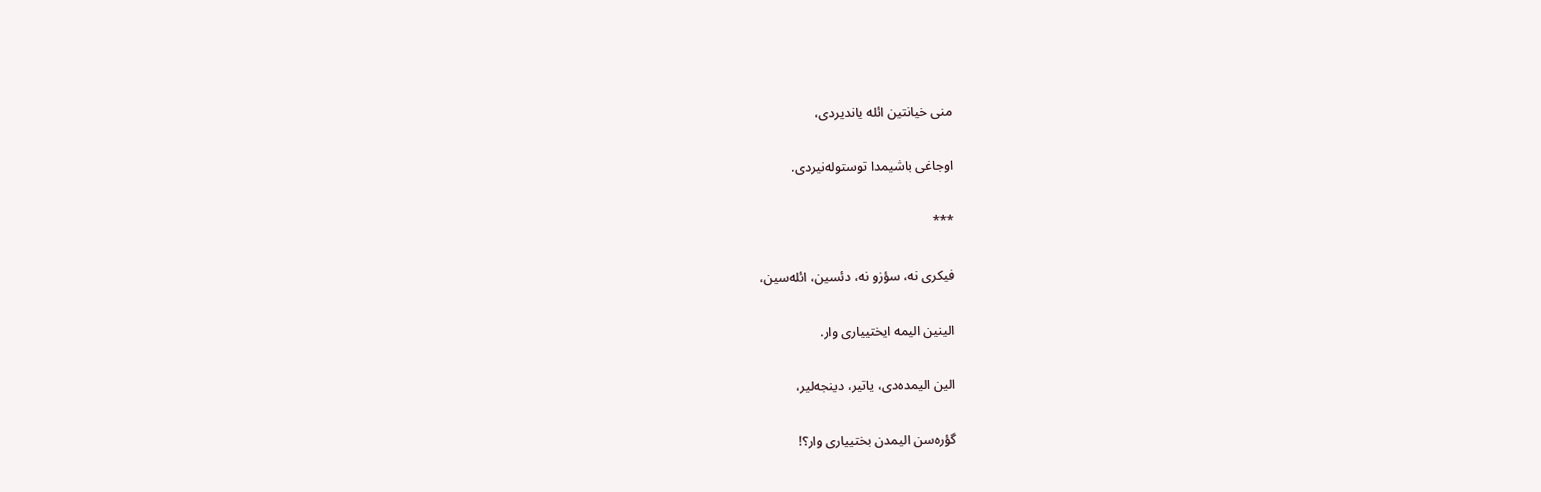منی خیانتین ائله یاندیردی،

اوجاغی باشیمدا توستوله‌نیردی.

***

فیکری نه، سؤزو نه، دئسین، ائله‌سین،

الینین الیمه ایختییاری وار.

الین الیمده‌دی، یاتیر، دینجه‌لیر،

گؤره‌سن الیمدن بختییاری وار؟!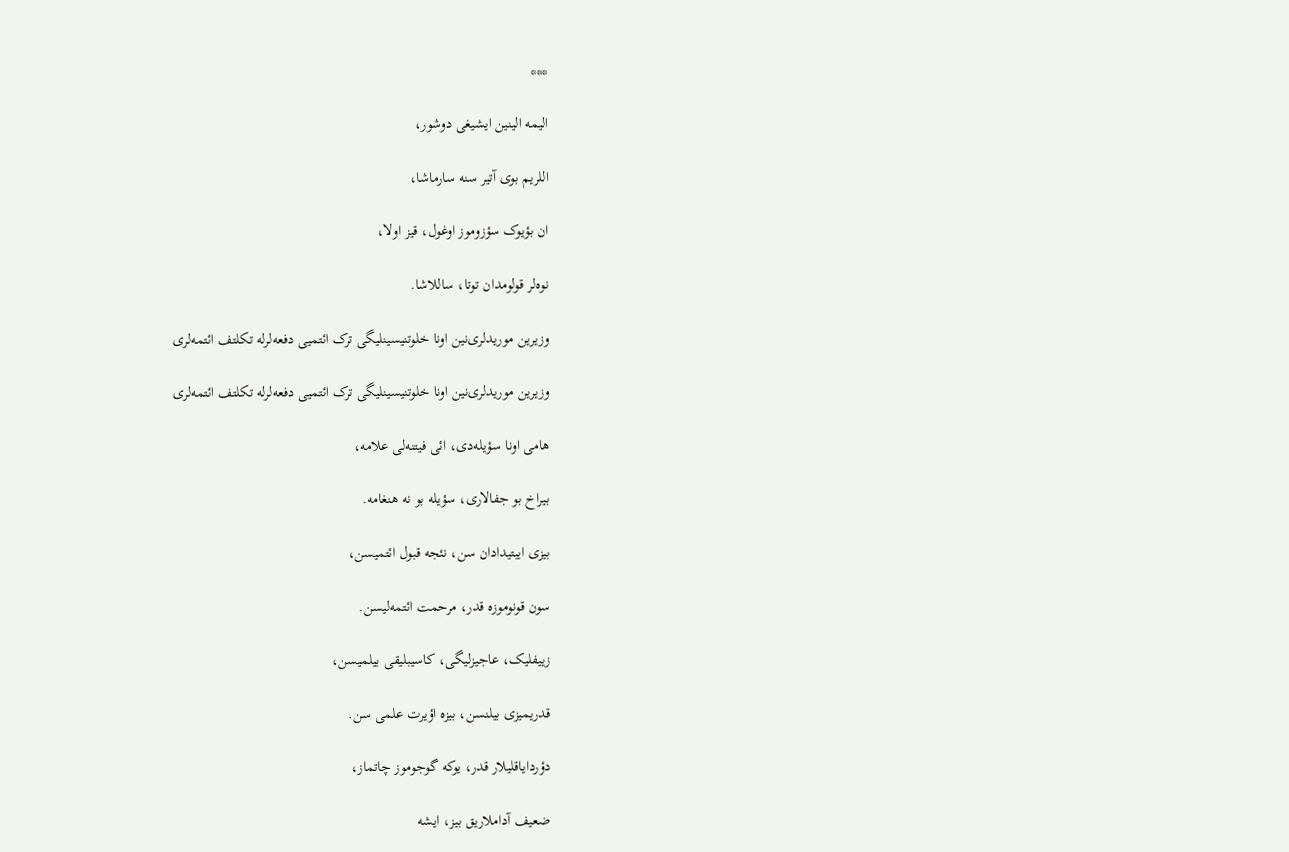***

الیمه الینین ایشیغی دوشور،

اللریم بوی آتیر سنه سارماشا،

ان بؤیوک سؤزوموز اوغول، قیز اولا،

نوه‌لر قولومدان توتا، ساللاشا.

وزیرین موریدلری‌نین اونا خلوتنیسینلیگی ترک ائتمیی دفعه‌‌لرله تکلتف ائتمه‌لری

وزیرین موریدلری‌نین اونا خلوتنیسینلیگی ترک ائتمیی دفعه‌‌لرله تکلتف ائتمه‌لری

هامی اونا سؤیله‌دی، ائی فیتنه‌لی علامه،

بیراخ بو جفالاری، سؤیله بو نه هنغامه.

بیزی ایبتیدادان سن، نئجه قبول ائتمیسن،

سون قونوموزه قدر، مرحمت ائتمه‌لیسن.

زییفلیک، عاجیزلیگی، کاسیبلیقی بیلمیسن،

قدریمیزی بیلنسن، بیزه اؤیرت علمی سن.

دؤردایاقلیلار قدر، یوکه گوجوموز چاتماز،

ضعیف آداملاریق بیز، ایشه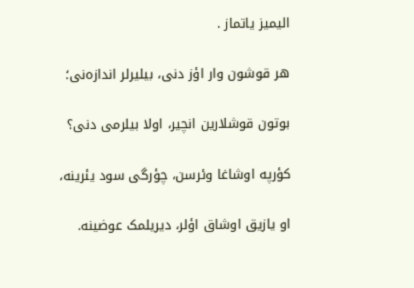الیمیز یاتماز .

هر قوشون وار اؤز دنی، بیلیرلر اندازه‌نی؛

بوتون قوشلارین انچیر، اولا بیلرمی دنی؟

کؤرپه اوشاغا وئرسن، چؤرگی سود یئرینه،

او یازیق اوشاق اؤلر، دیریلمک عوضینه.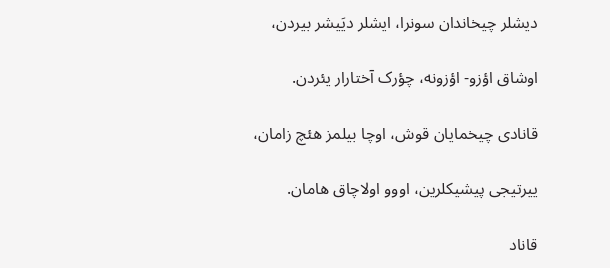دیشلر چیخاندان سونرا، ایشلر دیَیشر بیردن،

اوشاق اؤزو- اؤزونه، چؤرک آختارار یئردن.

قانادی چیخمایان قوش، اوچا بیلمز هئچ زامان،

ییرتیجی پیشیکلرین، اووو اولاچاق هامان.

قاناد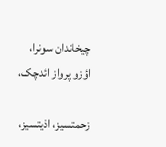چیخاندان سونرا، اؤزو پرواز ائدچک،

زحمتسیز، اذیتسیز،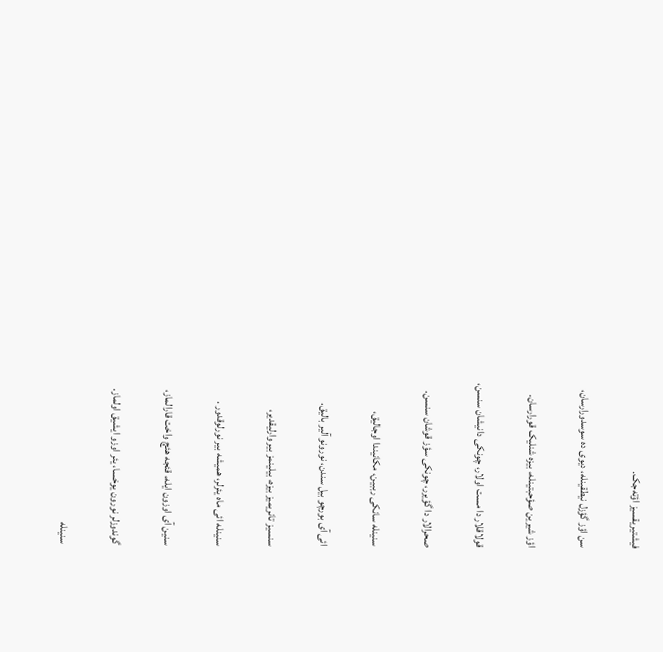فیشتیریقسیز اؤته‌جک.

سن اؤز گؤزل نیطقینله، دیوی ده سوسدورارسان،

اؤز شیرین صؤحبتینله، بیزه شنلیک قورارسان.

قولاقلار دا مست اولار، چونکی دانیشان سنسن،

صحرالار دا گؤیرر، چونکی سؤز قوشان سنسن.

سنینله سانکی رببین، مکانیندا اوجالیق،

ائی آی بورچو بیل سندن، نورونو آلیر بالیق.

سنسیز تانریمیز بیزه، بیلینمز بیر وارلیقدیر،

سنینله ائی ماه یئرلر، همیشه بیر نورلوقدور .

سنین آی اوزون ایله، قئجه هئچ واخت قارالماز،

گوندوزلر نورون یوخسا، یئر اوزو ایشیق اولماز.

سنینله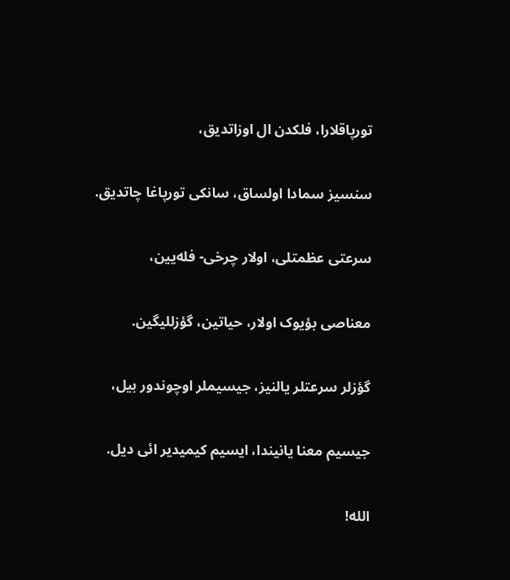تورپاقلارا، فلکدن ال اوزاتدیق،

سنسیز سمادا اولساق، سانکی تورپاغا چاتدیق.

سرعتی عظمتلی، اولار چرخی- فله‌یین،

معناصی بؤیوک اولار، حیاتین، گؤزللیگین.

گؤزلر سرعتلر یالنیز، جیسیملر اوچوندور بیل،

جیسیم معنا یانیندا، ایسیم کیمیدیر ائی دیل.

الله!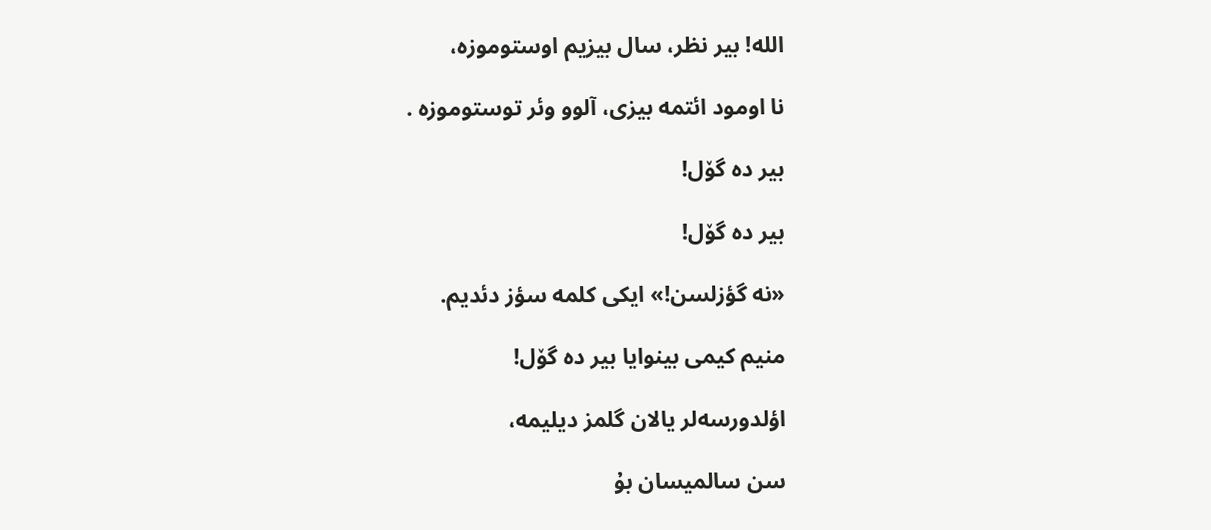الله! بیر نظر، سال بیزیم اوستوموزه،

نا اومود ائتمه بیزی، آلوو وئر توستوموزه .

بیر ده گۆل!

بیر ده گۆل!

«نه گؤزلسن!» ایکی کلمه سؤز دئدیم.

منیم کیمی بینوایا بیر ده گۆل!

اؤلدورسه‌لر یالان گلمز دیلیمه،

سن سالمیسان بۇ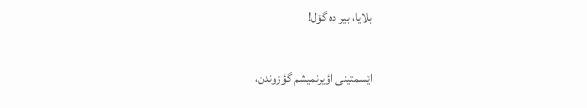بلایا، بیر ده گۆل!

اێسمتینی اؤیرنمیشم گؤزوندن،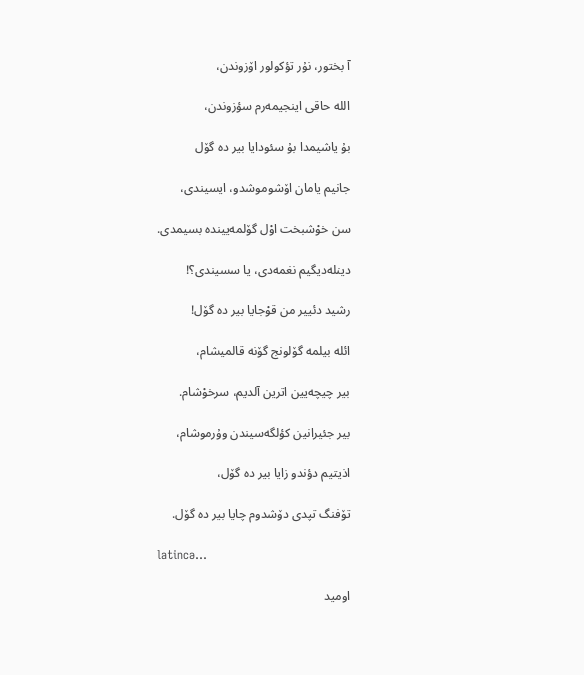آ بختور، نۇر تؤکولور اۆزوندن،

الله حاقی اینجیمه‌رم سؤزوندن،

بۇ یاشیمدا بۇ سئودایا بیر ده گۆل

جانیم یامان اۆشوموشدو، ایسیندی،

سن خوْشبخت اوْل گۆلمه‌یینده بسیمدی.

دینله‌دیگیم نغمه‌دی، یا سسیندی؟!

رشید دئییر من قوْجایا بیر ده گۆل!

ائله بیلمه گۆلونج گۆنه قالمیشام،

بیر چیچه‌یین اترین آلدیم، سرخوْشام.

بیر جئیرانین کؤلگه‌سیندن وۇرموشام،

اذیتیم دؤندو زایا بیر ده گۆل،

تۆفنگ تپدی دۆشدوم چایا بیر ده گۆل.

latincə...

اومید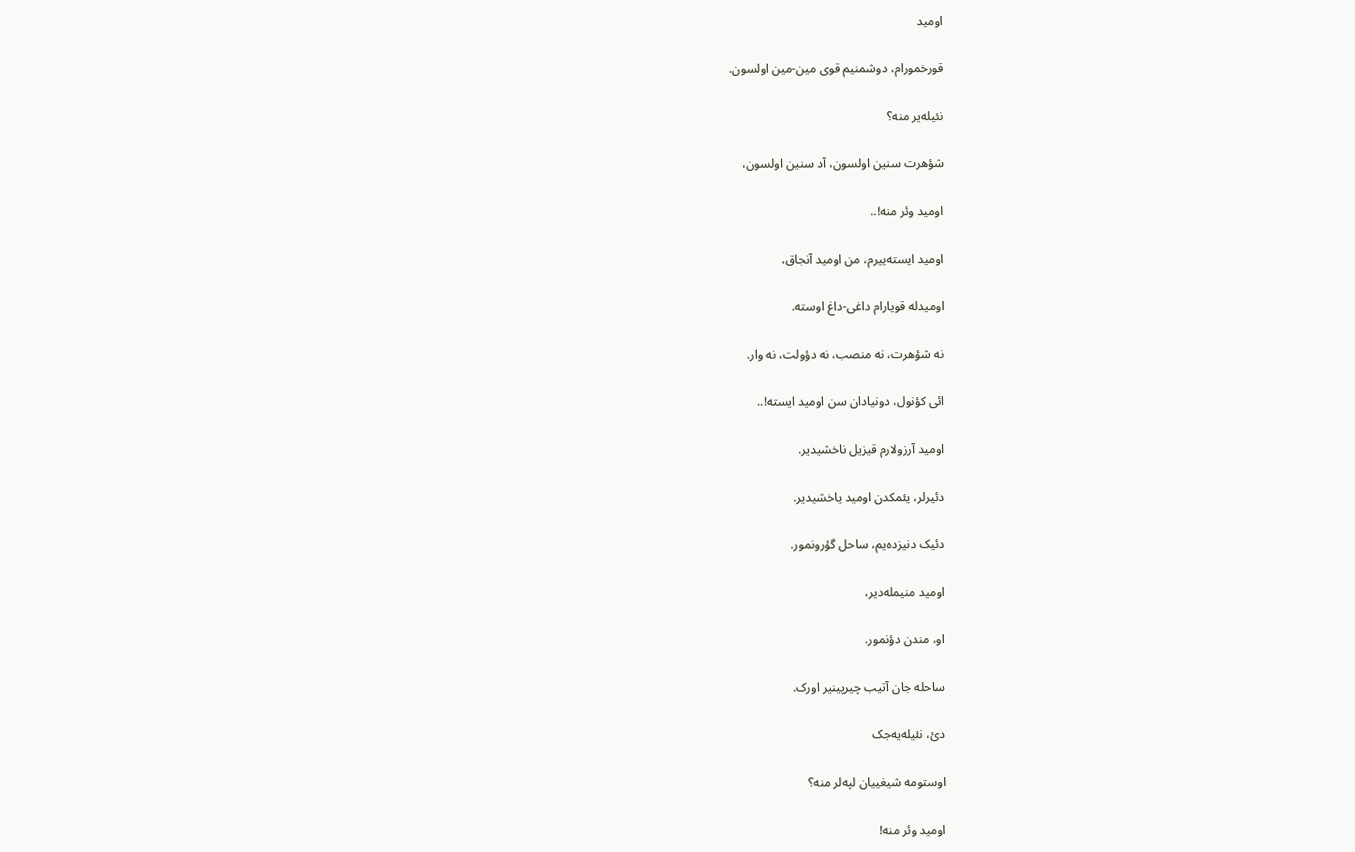اومید

قورخمورام، دوشمنیم قوی مین-مین اولسون.

نئیله‌یر منه؟

شؤهرت سنین اولسون، آد سنین اولسون،

اومید وئر منه!..

اومید ایسته‌ییرم، من اومید آنجاق،

اومیدله قویارام داغی-داغ اوسته.

نه شؤهرت، نه منصب، نه دؤولت، نه وار.

ائی کؤنول، دونیادان سن اومید ایسته!..

اومید آرزولارم قیزیل ناخشیدیر.

دئیرلر، یئمکدن اومید یاخشیدیر.

دئیک دنیزده‌یم، ساحل گؤرونمور.

اومید منیمله‌دیر،

او، مندن دؤنمور.

ساحله جان آتیب چیرپینیر اورک.

دئ، نئیله‌یه‌جک

اوستومه شیغییان لپه‌لر منه؟

اومید وئر منه!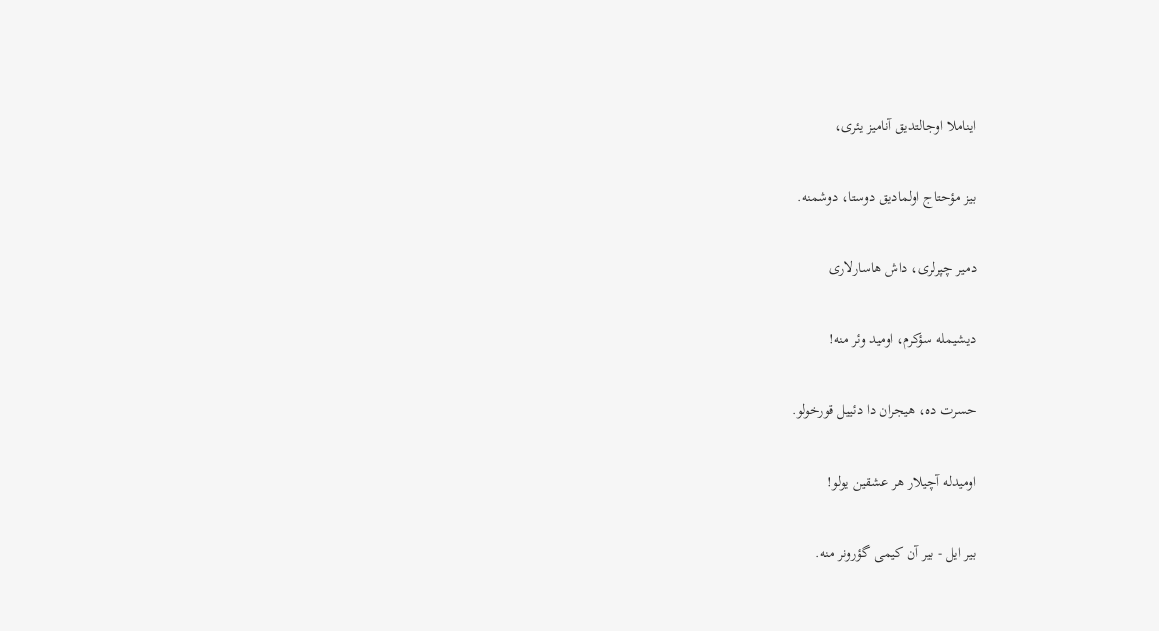ایناملا اوجالتدیق آنامیز یئری،

بیز مؤحتاج اولمادیق دوستا، دوشمنه.

دمیر چپرلری، داش هاسارلاری

دیشیمله سؤکرم، اومید وئر منه!

حسرت ده، هیجران دا دئییل قورخولو.

اومیدله آچیلار هر عشقین یولو!

بیر ایل - بیر آن کیمی گؤرونر منه.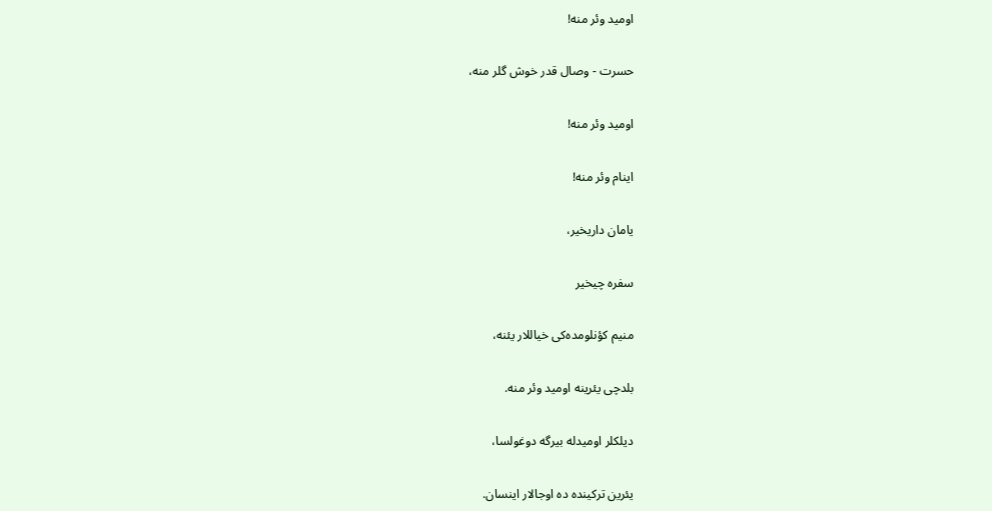اومید وئر منه!

حسرت - وصال قدر خوش گلر منه،

اومید وئر منه!

اینام وئر منه!

یامان داریخیر،

سفره چیخیر

منیم کؤنلومده‌کی خیاللار یئنه،

بلدچی یئرینه اومید وئر منه.

دیلکلر اومیدله بیرگه دوغولسا،

یئرین ترکینده ده اوجالار اینسان.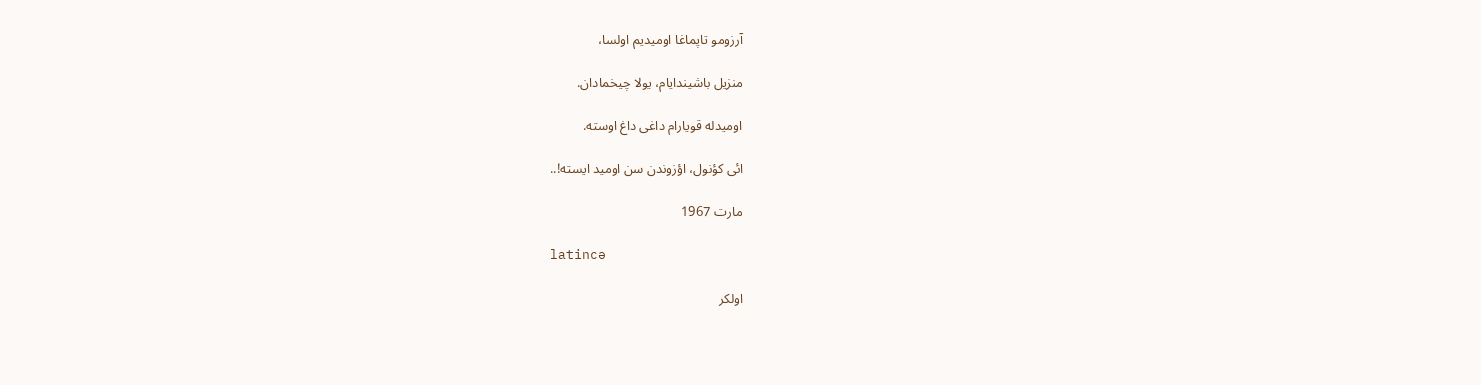آرزومو تاپماغا اومیدیم اولسا،

منزیل باشیندایام، یولا چیخمادان.

اومیدله قویارام داغی داغ اوسته.

ائی کؤنول، اؤزوندن سن اومید ایسته!..

مارت 1967

latincə

اولکر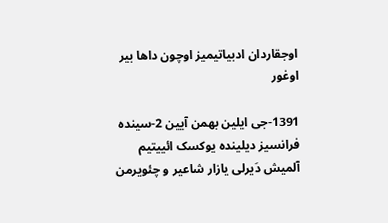اوجقاردان ادبیاتیمیز اوچون داها بیر اوغور

1391-جی ایلین بهمن آیین 2-سینده فرانسیز دیلینده یوکسک ائییتیم آلمیش دَیرلی یازار شاعیر و چئویرمن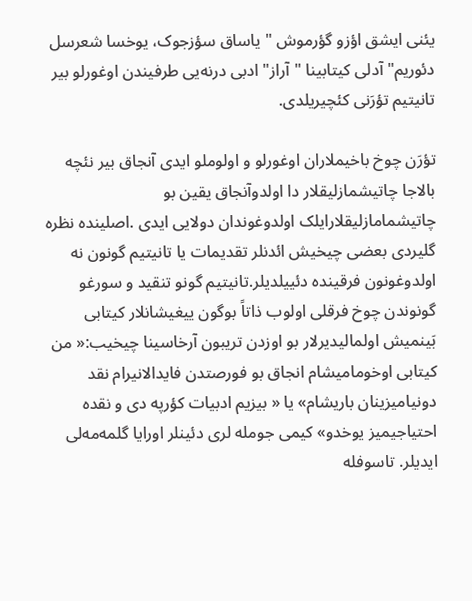یئنی ایشق اؤزو گؤرموش " یاساق سؤزجوک، یوخسا شعرسل دئوریم" آدلی کیتابینا "آراز" ادبی درنه‌یی طرفیندن اوغورلو بیر تانیتیم تؤرَنی کئچیریلدی.

تؤرَن چوخ باخیملاران اوغورلو و اولوملو ایدی آنجاق بیر نئچه بالاجا چاتیشمازلیقلار دا اولدوآنجاق یقین بو چاتیشمامازلیقلارایلک اولدوغوندان دولایی ایدی .اصلینده نظره گلیردی بعضی چیخیش ائدنلر تقدیمات یا تانیتیم گونون نه اولدوغونون فرقینده دئییلدیلر.تانیتیم گونو تنقید و سورغو گونوندن چوخ فرقلی اولوب ذاتاً بوگون ییغیشانلار کیتابی بَینمیش اولمالیدیرلار بو اوزدن تریبون آرخاسینا چیخیب:« من کیتابی اوخومامیشام انجاق بو فورصتدن فایدالانیرام نقد دونیامیزینان باریشام» یا « بیزیم ادبیات کؤرپه دی و نقده احتیاجیمیز یوخدو» کیمی جومله لری دئینلر اورایا گلمه‌مه‌لی ایدیلر. تاسوفله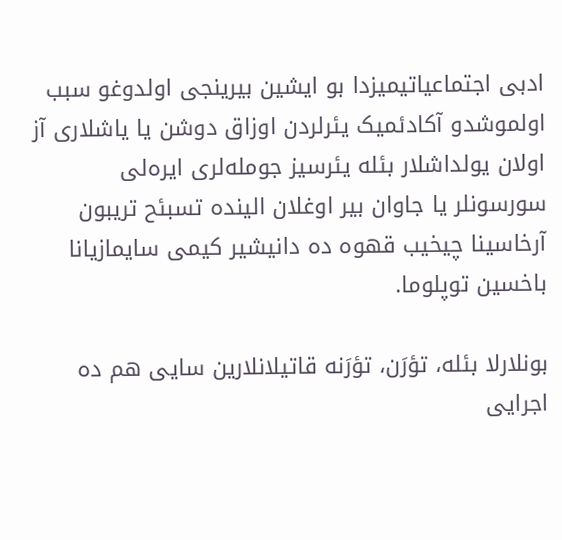ادبی اجتماعیاتیمیزدا بو ایشین بیرینجی اولدوغو سبب اولموشدو آکادئمیک یئرلردن اوزاق دوشن یا یاشلاری آز اولان یولداشلار بئله یئرسیز جومله‌لری ایره‌لی سورسونلر یا جاوان بیر اوغلان الینده تسبئح تریبون آرخاسینا چیخیب قهوه ده دانیشیر کیمی سایمازیانا باخسین توپلوما.

بونلارلا بئله، تؤرَن، تؤرَنه قاتیلانلارین سایی هم ده اجرایی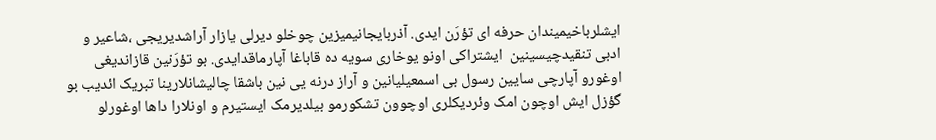ایشلرباخیمیندان حرفه ای تؤرَن ایدی. آذربایجانیمیزین چوخلو دیرلی یازار آراشدیریجی ،شاعیر و ادبی تنقیدچیسینین  ایشتراکی اونو یوخاری سویه ده قاباغا آپارماقدایدی. بو تؤرَنین قازاندیغی اوغورو آپارچی سایین رسول بی اسمعیلیانین و آراز درنه یی نین باشقا چالیشانلارینا تبریک ائدیب بو گؤزل ایش اوچون امک وئردیکلری اوچوون تشکورمو بیلدیرمک ایستیرم و اونلارا داها اوغورلو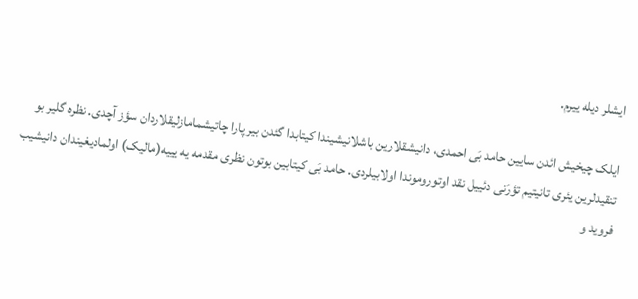ایشلر دیله ییرم.

ایلک چیخیش ائدن سایین حامد بَی احمدی، دانیشقلارین باشلانیشیندا کیتابدا گئدن بیر پارا چاتیشمامازلیقلاردان سؤز آچدی. نظره گلیر بو تنقیدلرین یئری تانیتیم تؤرَنی دئییل نقد اوتوروموندا اولابیلردی. حامد بَی کیتابین بوتون نظری مقدمه یه یییه(مالیک) اولمادیغیندان دانیشیب  فروید و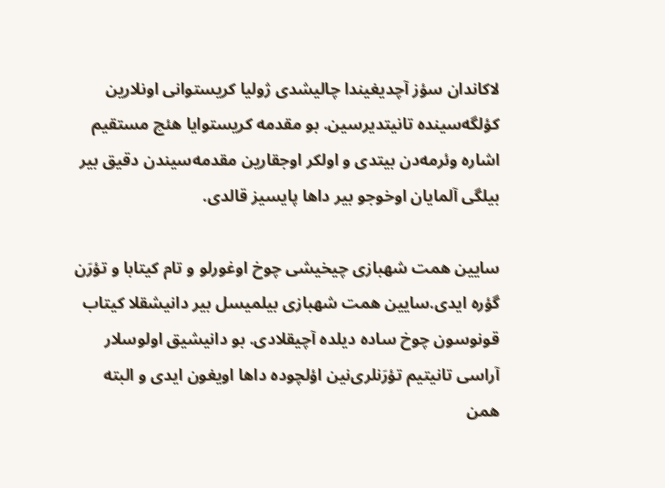لاکاندان سؤز آچدیغیندا چالیشدی ژولیا کریستوانی اونلارین کؤلگه‌سینده تانیتدیرسین. بو مقدمه کریستوایا هئچ مستقیم اشاره وئرمه‌دن بیتدی و اولکر اوجقارین مقدمه‌سیندن دقیق بیر بیلگی آلمایان اوخوجو بیر داها پایسیز قالدی.

سایین همت شهبازی چیخیشی چوخ اوغورلو و تام کیتابا و تؤرَن گؤره ایدی.سایین همت شهبازی بیلمیسل بیر دانیشقلا کیتاب قونوسون چوخ ساده دیلده آچیقلادی. بو دانیشیق اولوسلار آراسی تانیتیم تؤرَنلری‌نین اؤلچوده داها اویغون ایدی و البته همن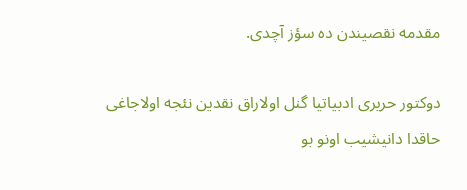مقدمه نقصیندن ده سؤز آچدی.

دوکتور حریری ادبیاتیا گنل اولاراق نقدین نئجه اولاجاغی حاقدا دانیشیب اونو بو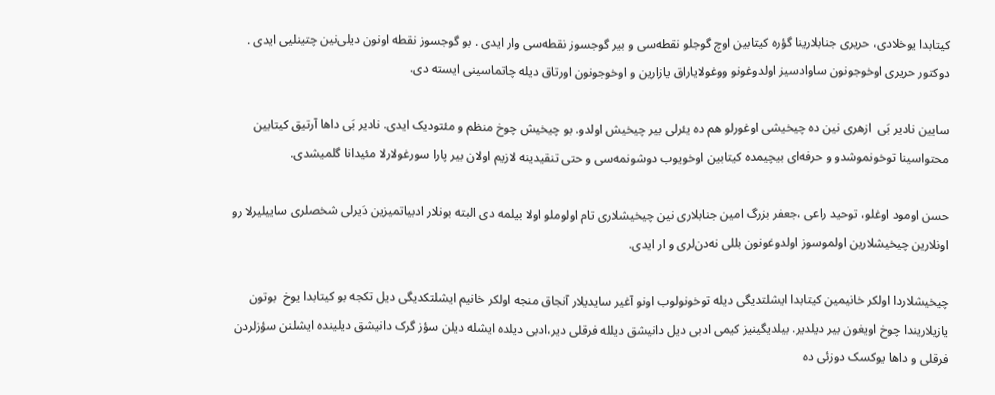کیتابدا یوخلادی، حریری جنابلارینا گؤره کیتابین اوچ گوجلو نقطه‌سی و بیر گوجسوز نقطه‌سی وار ایدی . بو گوجسوز نقطه اونون دیلی‌نین چتینلیی ایدی . دوکتور حریری اوخوجونون ساوادسیز اولدوغونو ووغولایاراق یازارین و اوخوجونون اورتاق دیله چاتماسینی ایسته دی.

سایین نادیر بَی  ازهری‌ نین ده چیخیشی اوغورلو هم ده یئرلی بیر چیخیش اولدو. بو چیخیش چوخ منظم و مئتودیک ایدی. نادیر بَی داها آرتیق کیتابین محتواسینا توخونموشدو و حرفه‌ای بیچیمده کیتابین اوخویوب دوشونمه‌سی و حتی تنقیدینه لازیم اولان بیر پارا سورغولارلا مئیدانا گلمیشدی.

حسن اومود اوغلو، توحید راعی ،جعفر بزرگ امین جنابلاری نین چیخیشلاری تام اولوملو اولا بیلمه دی البته بونلار ادبیاتمیزین دَیرلی شخصلری ساییلیرلا رو اونلارین چیخیشلارین اولموسوز اولدوغونون بللی نه‌دن‌لری و ار ایدی.

چیخیشلاردا اولکر خانیمین کیتابدا ایشلتدیگی دیله توخونولوب اونو آغیر سایدیلار آنجاق منجه اولکر خانیم ایشلتکدیگی دیل تکجه بو کیتابدا یوخ  بوتون یازیلاریندا چوخ اویغون بیر دیلدیر. بیلدیگینیز کیمی ادبی دیل دانیشق دیلله فرقلی دیر،ادبی دیلده ایشله دیلن سؤز گرک دانیشق دیلینده ایشلنن سؤزلردن فرقلی و داها یوکسک دوزئی ده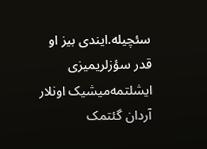سئچیله.ایندی بیز او قدر سؤزلریمیزی ایشلتمه‌میشیک اونلار آردان گئتمک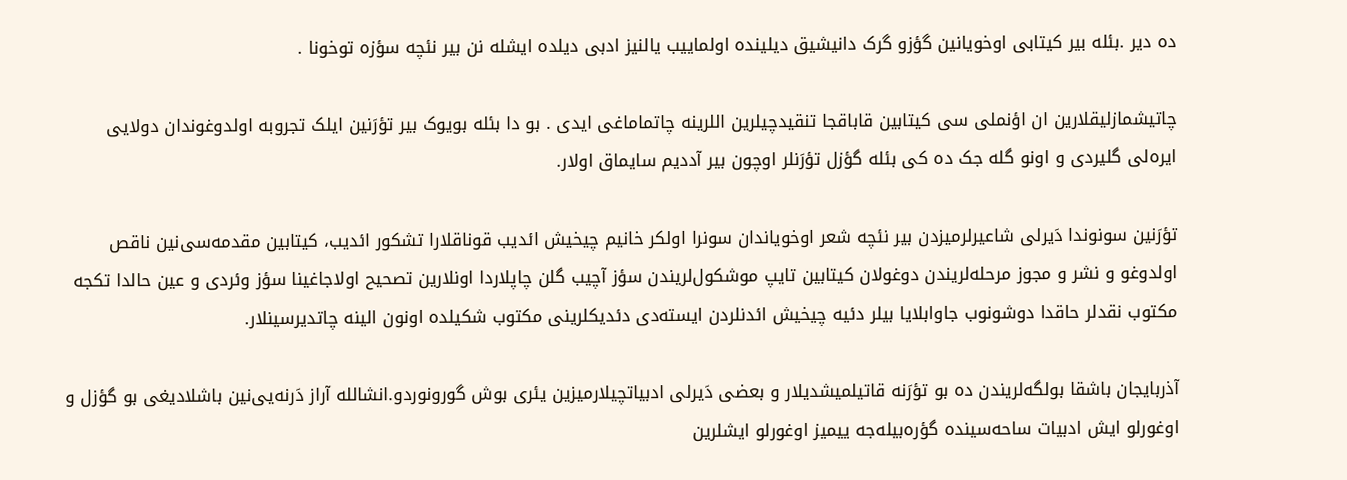ده دیر .بئله بیر کیتابی اوخویانین گؤزو گرک دانیشیق دیلینده اولماییب یالنیز ادبی دیلده ایشله نن بیر نئچه سؤزه توخونا .

چاتیشمازلیقلارین ان اؤنملی سی کیتابین قاباقجا تنقیدچیلرین اللرینه چاتماماغی ایدی . بو دا بئله بویوک بیر تؤرَنین ایلک تجروبه اولدوغوندان دولایی ایره‌لی گلیردی و اونو گله جک ده کی بئله گؤزل تؤرَنلر اوچون بیر آددیم سایماق اولار.

تؤرَنین سونوندا دَیرلی شاعیرلرمیزدن بیر نئچه شعر اوخویاندان سونرا اولکر خانیم چیخیش ائدیب قوناقلارا تشکور ائدیب، کیتابین مقدمه‌سی‌نین ناقص اولدوغو و نشر و مجوز مرحله‌لریندن دوغولان کیتابین تایپ موشکول‌لریندن سؤز آچیب گلن چاپلاردا اونلارین تصحیح اولاجاغینا سؤز وئردی و عین حالدا تکجه مکتوب نقدلر حاقدا دوشونوب جاوابلایا بیلر دئیه چیخیش ائدنلردن ایسته‌دی دئدیکلرینی مکتوب شکیلده اونون الینه چاتدیرسینلار.

آذربایجان باشقا بولگه‌لریندن ده بو تؤرَنه قاتیلمیشدیلار و بعضی دَیرلی ادبیاتچیلارمیزین یئری بوش گورونوردو.انشالله آراز دَرنه‌یی‌نین باشلادیغی بو گؤزل و اوغورلو ایش ادبیات ساحه‌سینده گؤره‌‌بیله‌جه ‌ییمیز اوغورلو ایشلرین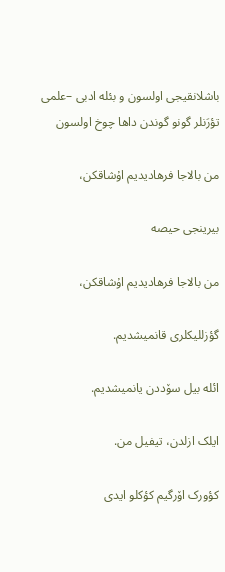باشلانقیجی اولسون و بئله ادبی –علمی تؤرَنلر گونو گوندن داها چوخ اولسون

من بالاجا فرهادیدیم اۇشاقکن،

بیرینجی حیصه‌‌

من بالاجا فرهادیدیم اۇشاقکن،

گؤزللیکلری قانمیشدیم.

ائله بیل سۆددن یانمیشدیم.

ایلک ازلدن، تیفیل من.

کؤورک اۆرگیم کؤکلو ایدی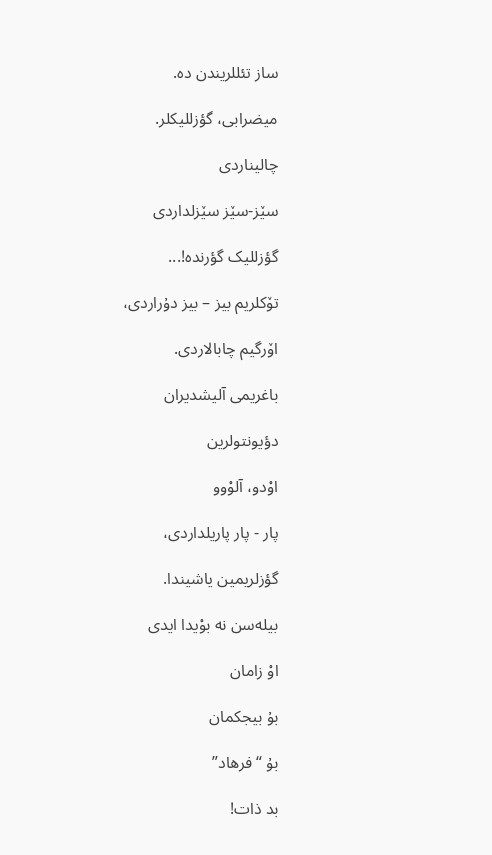ساز تئللریندن ده.

میضرابی، گؤزللیکلر.

چالیناردی

سێز-سێز سێزلداردی

گؤزللیک گؤرنده!...

تۆکلریم بیز – بیز دۇراردی،

اۆرگیم چابالاردی.

باغریمی آلیشدیران

دؤیونتولرین

اوْدو، آلوْوو

پار - پار پاریلداردی،

گؤزلریمین یاشیندا.

بیله‌سن نه بوْیدا ایدی

اوْ زامان

بۇ بیجکمان

بۇ “فرهاد”

بد ذات!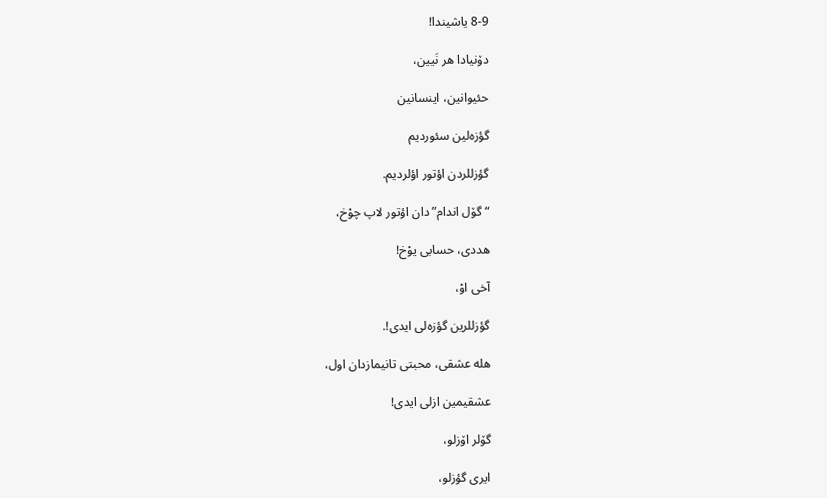8-9 یاشیندا!

دۆنیادا هر نَیین،

حئیوانین، اینسانین

گؤزه‌لین سئوردیم

گؤزللردن اؤتور اؤلردیم.

“گۆل اندام”دان اؤتور لاپ چوْخ،

هددی، حسابی یوْخ!

آخی اوْ،

گؤزللرین گؤزه‌لی ایدی!.

هله عشقی، محبتی تانیمازدان اول،

عشقیمین ازلی ایدی!

گۆلر اۆزلو،

ایری گؤزلو،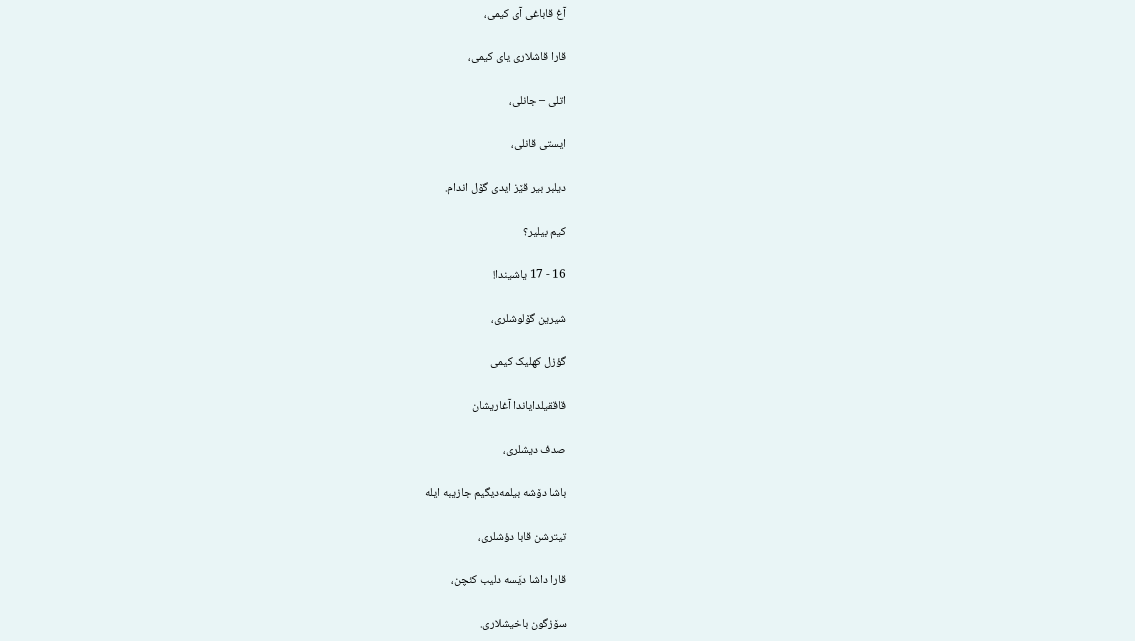آغ قاباغی آی کیمی،

قارا قاشلاری یای کیمی،

اتلی – جانلی،

ایستی قانلی،

دیلبر بیر قێز ایدی گۆل اندام.

کیم بیلیر؟

16 - 17 یاشیندا!

شیرین گۆلوشلری،

گؤزل کهلیک کیمی

قاققیلدایاندا آغاریشان

صدف دیشلری،

باشا دۆشه بیلمه‌دیگیم جازیبه ایله

تیترشن قابا دؤشلری،

قارا داشا دیَسه دلیب کئچن،

سۆزگون باخیشلاری.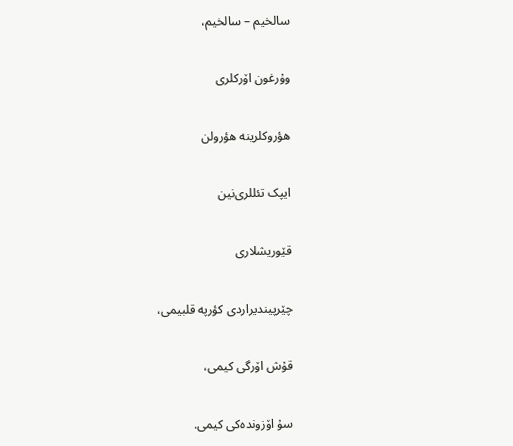سالخیم – سالخیم،

وۇرغون اۆرکلری

هؤروکلرینه هؤرولن

ایپک تئللری‌نین

قێوریشلاری

چێرپیندیراردی کؤرپه قلبیمی،

قۇش اۆرگی کیمی،

سۇ اۆزونده‌کی کیمی.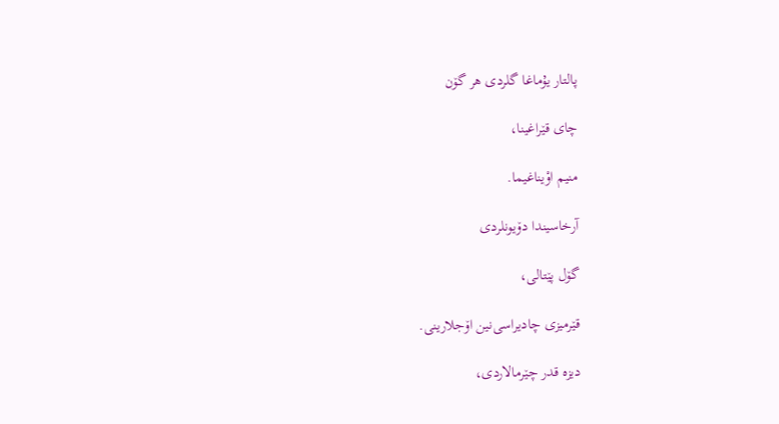پالتار یۇماغا گلردی هر گۆن

چای قێراغینا،

منیم اوْیناغیما.

آرخاسیندا دۆیونلردی

گۆل پێتالی،

قێرمیزی چادیراسی‌نین اۆجلارینی.

دیزه قدر چێرمالاردی،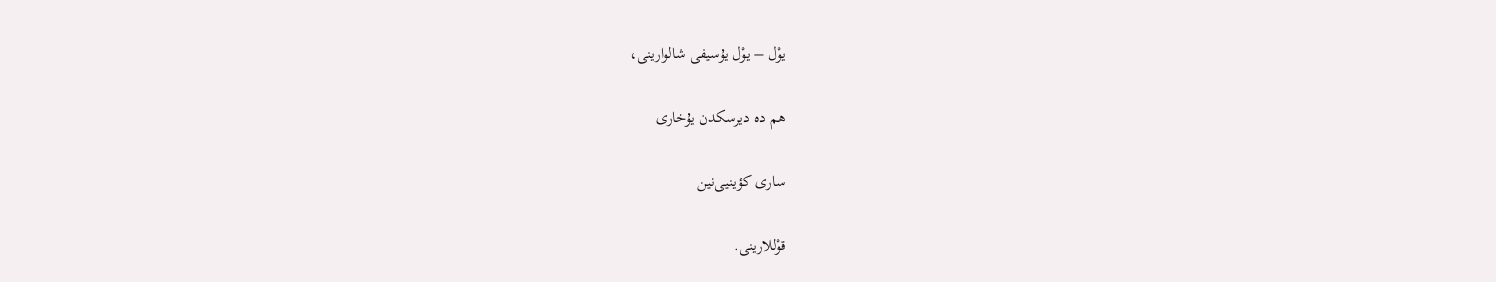یوْل – یوْل یۇسیفی شالوارینی،

هم ده دیرسکدن یۇخاری

ساری کؤینیی‌نین

قوْللارینی.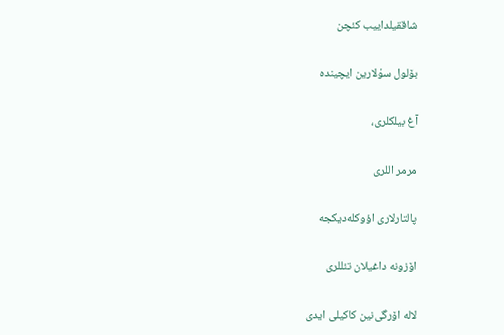شاققیلداییب کئچن

بۆلول سۇلارین ایچینده

آغ بیلکلری،

مرمر اللری

پالتارلاری اؤوکله‌دیکجه

اۆزونه داغیلان تئللری

لاله اۆرگی‌نین کاکیلی ایدی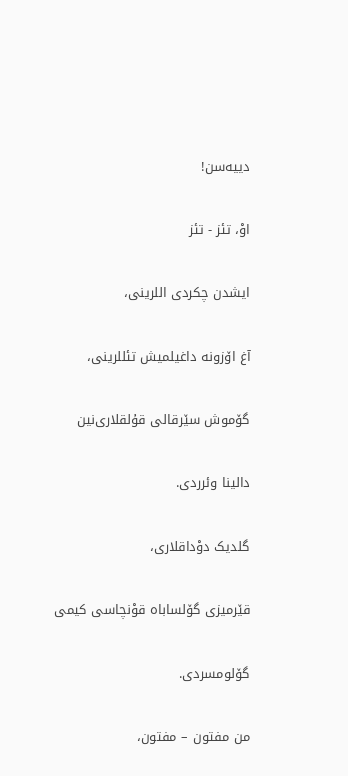دییه‌سن!

اوْ، تئز - تئز

ایشدن چکردی اللرینی،

آغ اۆزونه داغیلمیش تئللرینی،

گۆموش سێرقالی قۇلقلاری‌نین

دالینا وئرردی.

گلدیک دوْداقلاری،

قێرمیزی گۆلساباه قوْنچاسی کیمی

گۆلومسردی.

من مفتون – مفتون،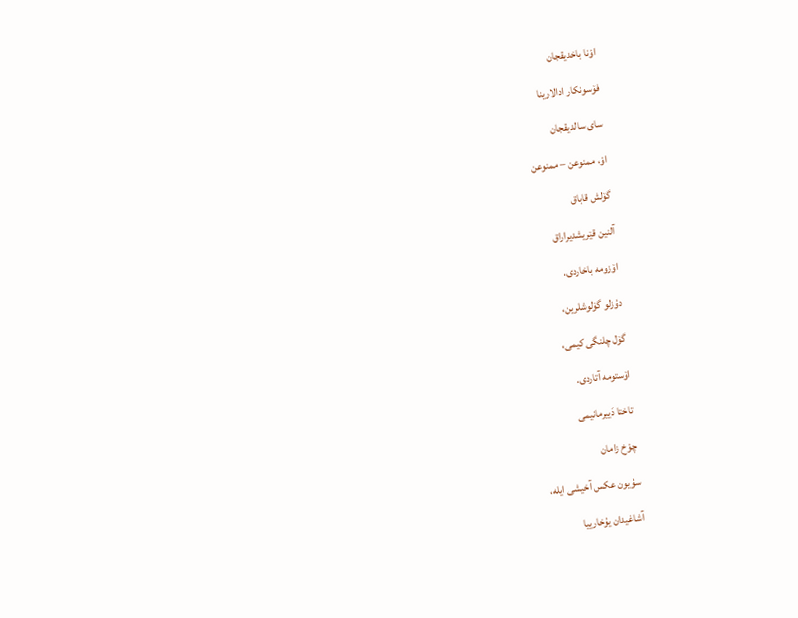اوْنا باخدیقجان

فۆسونکار ادالارینا

سای سالدیقجان

اوْ، ممنوعن – ممنوعن

گۆلش قاباق

آلنین قێریشدیراراق

اۆزومه باخاردی.

دۇزلو گۆلوشلرین،

گۆل چلنگی کیمی،

اۆستومه آتاردی.

تاختا دَ‌ییرمانیمی

چوْخ زامان

سۇیون عکس آخیشی ایله،

آشاغیدان یۇخارییا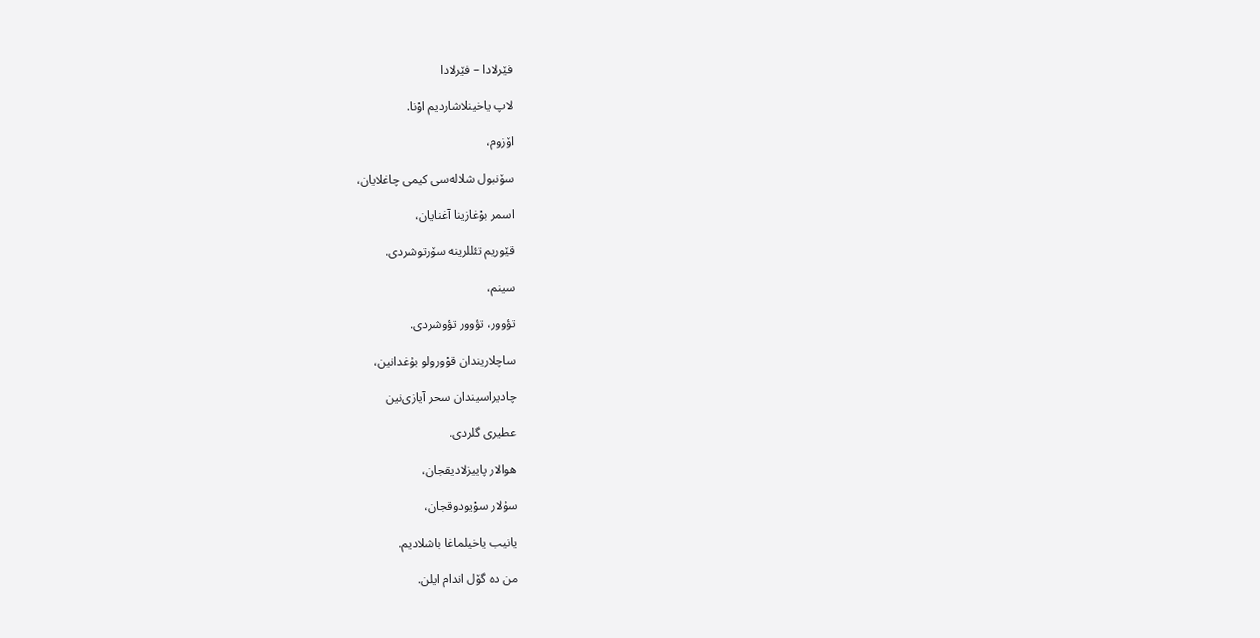فێرلادا – فێرلادا

لاپ یاخینلاشاردیم اوْنا.

اۆزوم،

سۆنبول شلاله‌سی کیمی چاغلایان،

اسمر بوْغازینا آغنایان،

قێوریم تئللرینه سۆرتوشردی.

سینم،

تؤوور، تؤوور تؤوشردی.

ساچلاریندان قوْورولو بۇغدانین،

چادیراسیندان سحر آیازی‌نین

عطیری گلردی.

هوالار پاییزلادیقجان،

سۇلار سوْیودوقجان،

یانیب یاخیلماغا باشلادیم.

من ده گۆل اندام ایلن.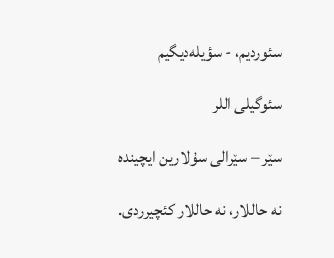سئوردیم، - سؤیله‌دیگیم

سئوگیلی اللر

سێر – سێرالی سۇلارین ایچینده

نه حاللار، نه حاللار کئچیرردی.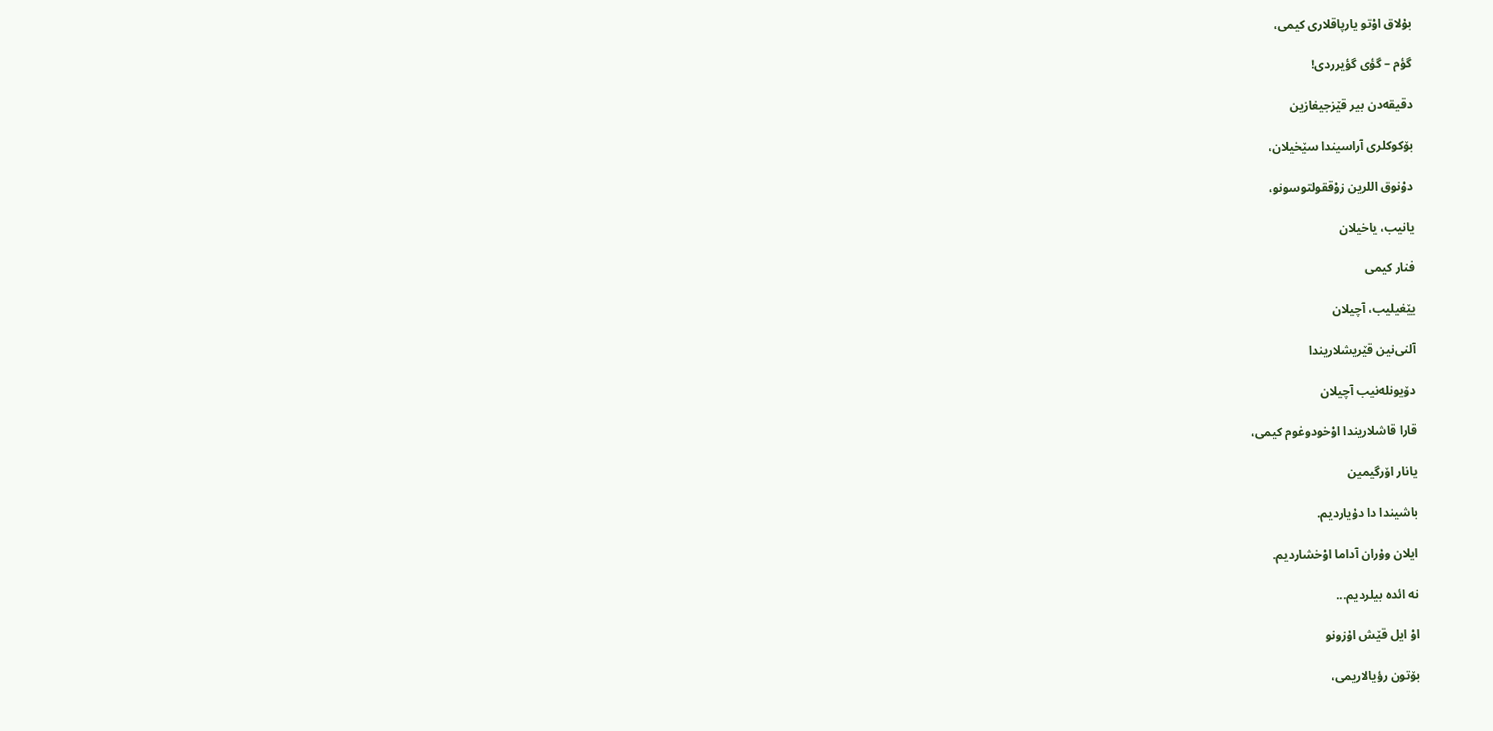بۇلاق اوْتو یارپاقلاری کیمی،

گؤم – گؤی گؤیرردی!

دقیقه‌دن بیر قێزجیغازین

بۆکوکلری آراسیندا سێخیلان،

دوْنوق اللرین زوْققولتوسونو،

یانیب، یاخیلان

فنار کیمی

یێغیلیب، آچیلان

آلنی‌نین قێریشلاریندا

دۆیونله‌نیب آچیلان

قارا قاشلاریندا اوْخودوغوم کیمی،

یانار اۆرگیمین

باشیندا دا دۇیاردیم.

ایلان وۇران آداما اوْخشاردیم.

نه ائده بیلردیم...

اوْ ایل قێش اۇزونو

بۆتون رؤیالاریمی،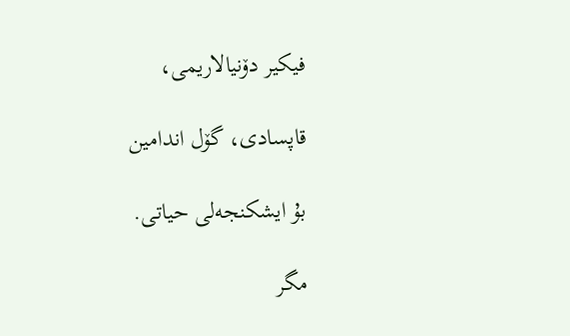فیکیر دۆنیالاریمی،

قاپسادی، گۆل اندامین

بۇ ایشکنجه‌لی حیاتی.

مگر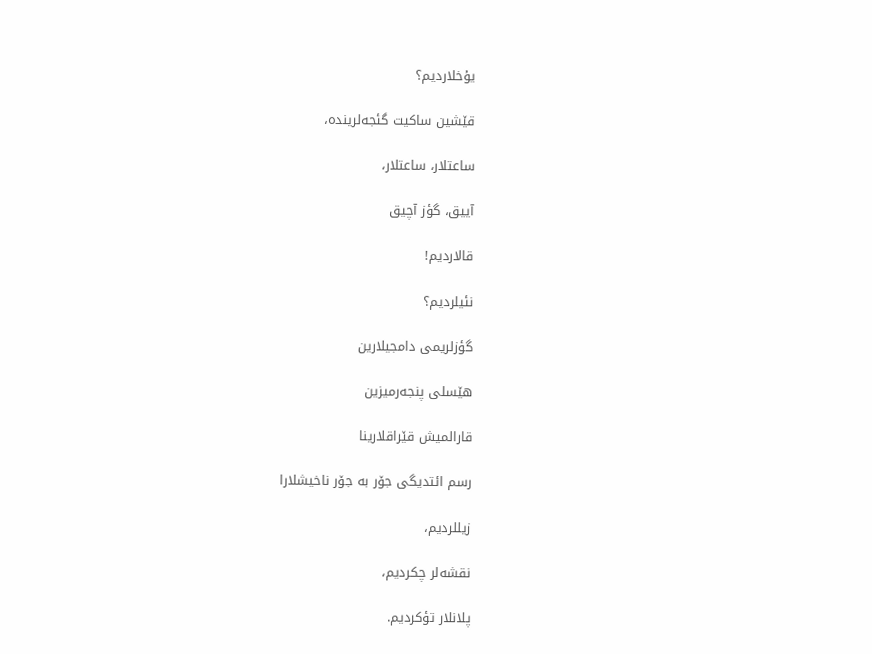یۇخلاردیم؟

قێشین ساکیت گئجه‌لرینده،

ساعتلار، ساعتلار،

آییق، گؤز آچیق

قالاردیم!

نئیلردیم؟

گؤزلریمی دامجیلارین

هێسلی پنجه‌رمیزین

قارالمیش قێراقلارینا

رسم ائتدیگی جۆر به جۆر ناخیشلارا

زیللردیم،

نقشه‌لر چکردیم،

پلانلار تؤکردیم.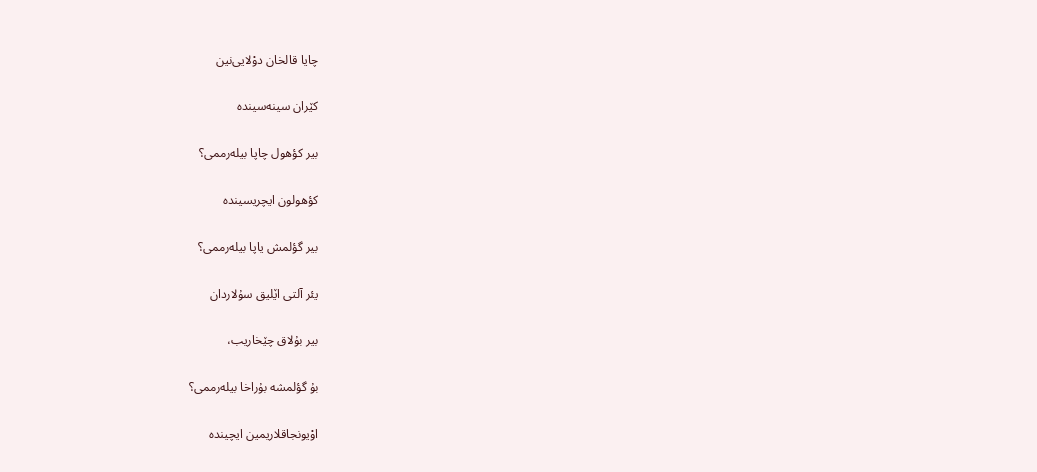چایا قالخان دوْلایی‌نین

کێران سینه‌سینده

بیر کؤهول چاپا بیله‌رممی؟

کؤهولون ایچریسینده

بیر گؤلمش یاپا بیله‌رممی؟

یئر آلتی اێلیق سۇلاردان

بیر بۇلاق چێخاریب،

بۇ گؤلمشه بۇراخا بیله‌رممی؟

اوْیونجاقلاریمین ایچینده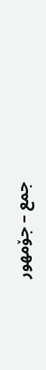جمع – جۆمهور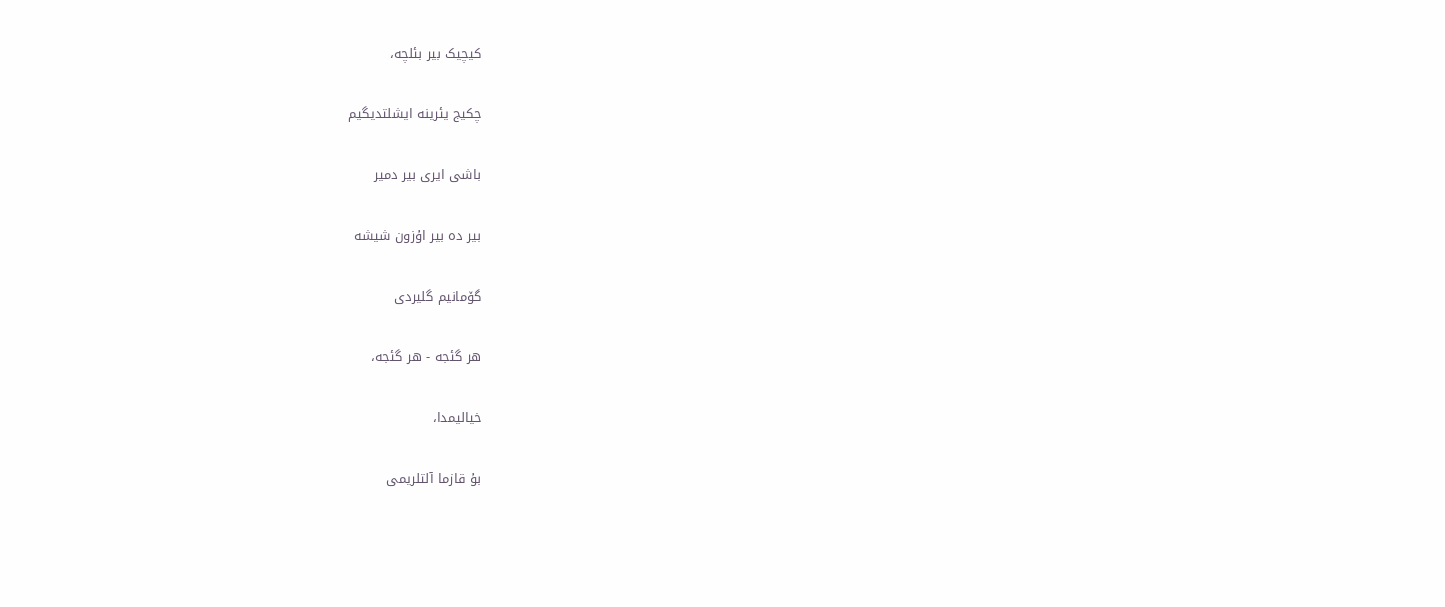کیچیک بیر بئلچه،

چکیج یئرینه ایشلتدیگیم

باشی ایری بیر دمیر

بیر ده بیر اۇزون شیشه

گۆمانیم گلیردی

هر گئجه - هر گئجه،

خیالیمدا،

بۇ قازما آلتلریمی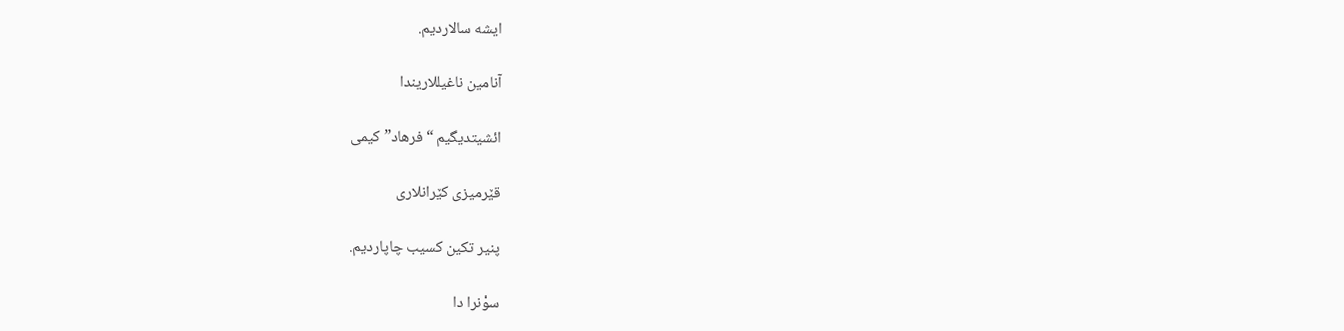ایشه سالاردیم.

آنامین ناغیللاریندا

ائشیتدیگیم “فرهاد” کیمی

قێرمیزی کێرانلاری

پنیر تکین کسیب چاپاردیم.

سوْنرا دا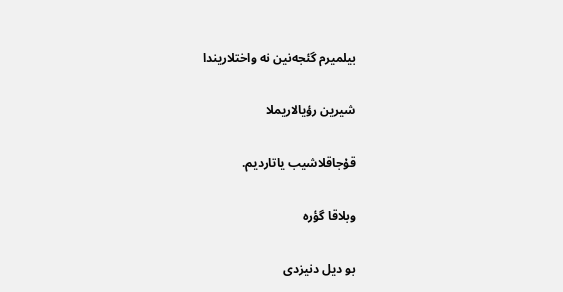بیلمیرم گئجه‌نین نه واختلاریندا

شیرین رؤیالاریملا

قۇجاقلاشیب یاتاردیم.

وبلاقا گؤره

بو دیل دنیزدی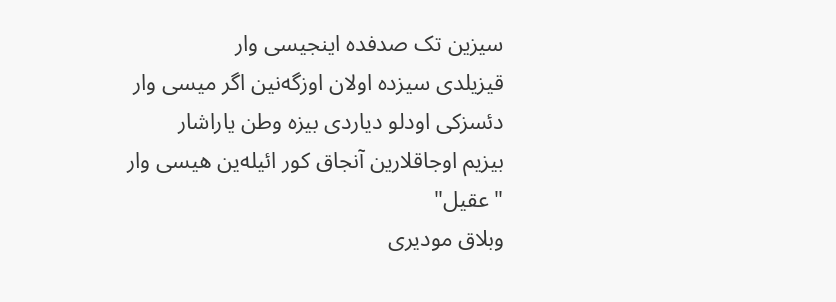سیزین تک صدفده اینجیسی وار
قیزیلدی سیزده اولان اوزگه‌نین اگر میسی وار
دئسزکی اودلو دیاردی بیزه وطن یاراشار
بیزیم اوجاقلارین آنجاق کور ائیله‌ین هیسی وار
"عقیل"
وبلاق مودیری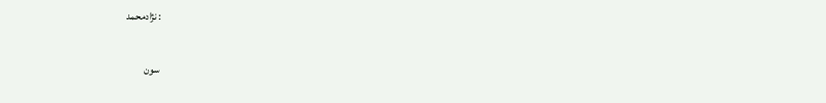: نژادمحمد

سون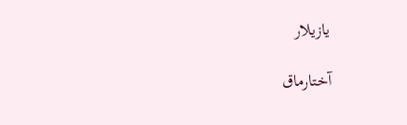یازیلار

آختارماق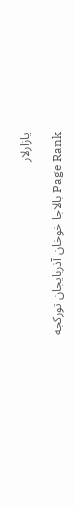یازارلار

Page Rank بالاجا خوخان آذربایجان تورکجه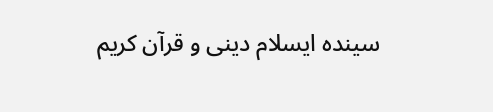سینده ایسلام دینی و قرآن کریم